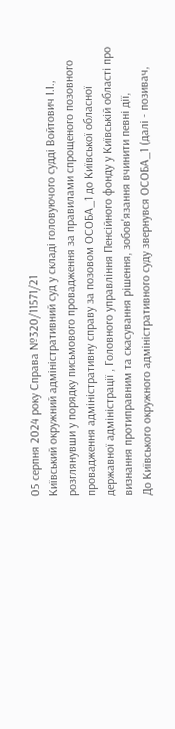05 серпня 2024 року Справа №320/11571/21
Київський окружний адміністративний суд у складі головуючого судді Войтович І.І., розглянувши у порядку письмового провадження за правилами спрощеного позовного провадження адміністративну справу за позовом ОСОБА_1 до Київської обласної державної адміністрації , Головного управління Пенсійного фонду у Київській області про визнання протиправним та скасування рішення, зобов'язання вчинити певні дії,
До Київського окружного адміністративного суду звернувся ОСОБА_1 (далі - позивач,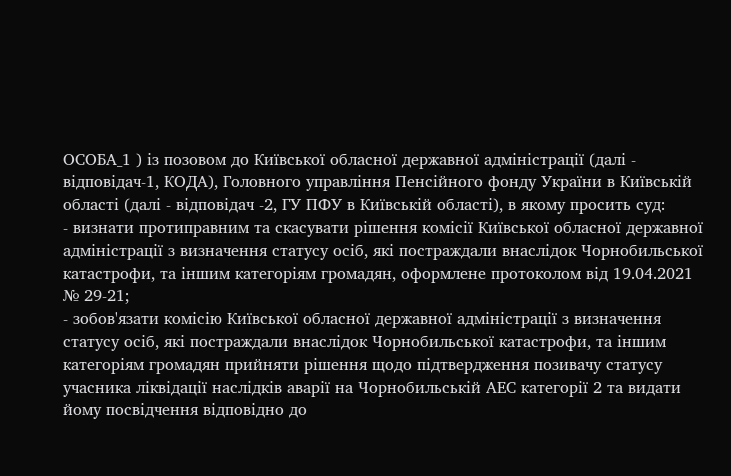ОСОБА_1 ) із позовом до Київської обласної державної адміністрації (далі - відповідач-1, КОДА), Головного управління Пенсійного фонду України в Київській області (далі - відповідач -2, ГУ ПФУ в Київській області), в якому просить суд:
- визнати протиправним та скасувати рішення комісії Київської обласної державної адміністрації з визначення статусу осіб, які постраждали внаслідок Чорнобильської катастрофи, та іншим категоріям громадян, оформлене протоколом від 19.04.2021 № 29-21;
- зобов'язати комісію Київської обласної державної адміністрації з визначення статусу осіб, які постраждали внаслідок Чорнобильської катастрофи, та іншим категоріям громадян прийняти рішення щодо підтвердження позивачу статусу учасника ліквідації наслідків аварії на Чорнобильській АЕС категорії 2 та видати йому посвідчення відповідно до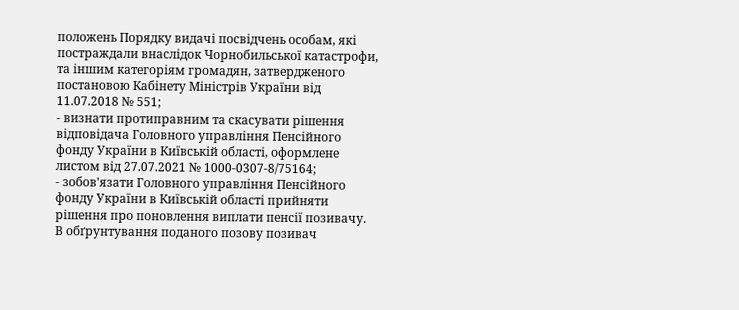положень Порядку видачі посвідчень особам, які постраждали внаслідок Чорнобильської катастрофи, та іншим категоріям громадян, затвердженого постановою Кабінету Міністрів України від 11.07.2018 № 551;
- визнати протиправним та скасувати рішення відповідача Головного управління Пенсійного фонду України в Київській області, оформлене листом від 27.07.2021 № 1000-0307-8/75164;
- зобов'язати Головного управління Пенсійного фонду України в Київській області прийняти рішення про поновлення виплати пенсії позивачу.
В обґрунтування поданого позову позивач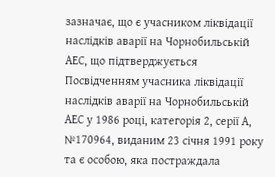зазначає, що є учасником ліквідації наслідків аварії на Чорнобильській АЕС, що підтверджується Посвідченням учасника ліквідації наслідків аварії на Чорнобильській АЕС у 1986 році, категорія 2, серії А, №170964, виданим 23 січня 1991 року та є особою, яка постраждала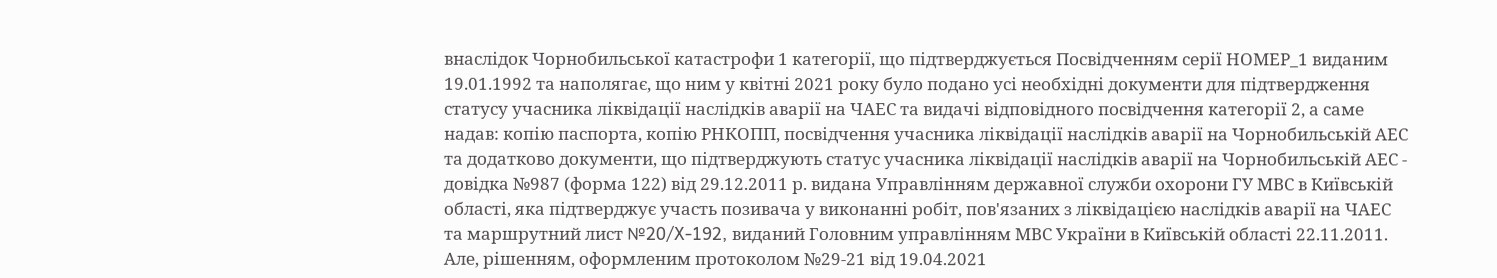внаслідок Чорнобильської катастрофи 1 категорії, що підтверджується Посвідченням серії НОМЕР_1 виданим 19.01.1992 та наполягає, що ним у квітні 2021 року було подано усі необхідні документи для підтвердження статусу учасника ліквідації наслідків аварії на ЧАЕС та видачі відповідного посвідчення категорії 2, а саме надав: копію паспорта, копію РНКОПП, посвідчення учасника ліквідації наслідків аварії на Чорнобильській АЕС та додатково документи, що підтверджують статус учасника ліквідації наслідків аварії на Чорнобильській АЕС - довідка №987 (форма 122) від 29.12.2011 р. видана Управлінням державної служби охорони ГУ МВС в Київській області, яка підтверджує участь позивача у виконанні робіт, пов'язаних з ліквідацією наслідків аварії на ЧАЕС та маршрутний лист №20/X-192, виданий Головним управлінням МВС України в Київській області 22.11.2011. Але, рішенням, оформленим протоколом №29-21 від 19.04.2021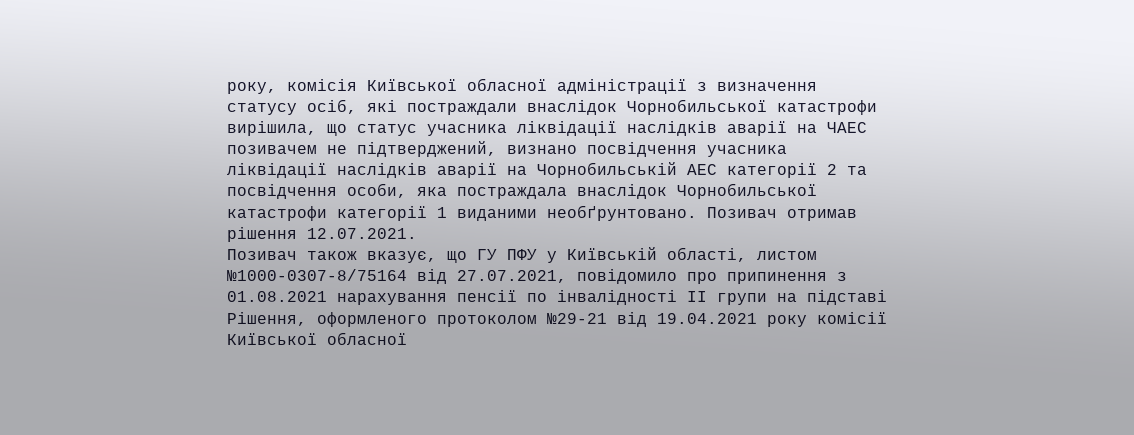року, комісія Київської обласної адміністрації з визначення статусу осіб, які постраждали внаслідок Чорнобильської катастрофи вирішила, що статус учасника ліквідації наслідків аварії на ЧАЕС позивачем не підтверджений, визнано посвідчення учасника ліквідації наслідків аварії на Чорнобильській АЕС категорії 2 та посвідчення особи, яка постраждала внаслідок Чорнобильської катастрофи категорії 1 виданими необґрунтовано. Позивач отримав рішення 12.07.2021.
Позивач також вказує, що ГУ ПФУ у Київській області, листом №1000-0307-8/75164 від 27.07.2021, повідомило про припинення з 01.08.2021 нарахування пенсії по інвалідності ІІ групи на підставі Рішення, оформленого протоколом №29-21 від 19.04.2021 року комісії Київської обласної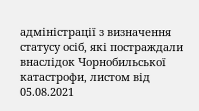адміністрації з визначення статусу осіб, які постраждали внаслідок Чорнобильської катастрофи, листом від 05.08.2021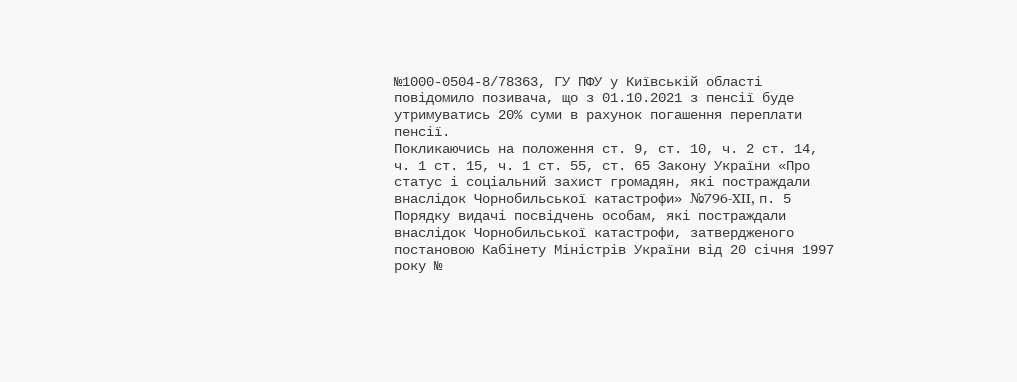№1000-0504-8/78363, ГУ ПФУ у Київській області повідомило позивача, що з 01.10.2021 з пенсії буде утримуватись 20% суми в рахунок погашення переплати пенсії.
Покликаючись на положення ст. 9, ст. 10, ч. 2 ст. 14, ч. 1 ст. 15, ч. 1 ст. 55, ст. 65 Закону України «Про статус і соціальний захист громадян, які постраждали внаслідок Чорнобильської катастрофи» №796-XII, п. 5 Порядку видачі посвідчень особам, які постраждали внаслідок Чорнобильської катастрофи, затвердженого постановою Кабінету Міністрів України від 20 січня 1997 року №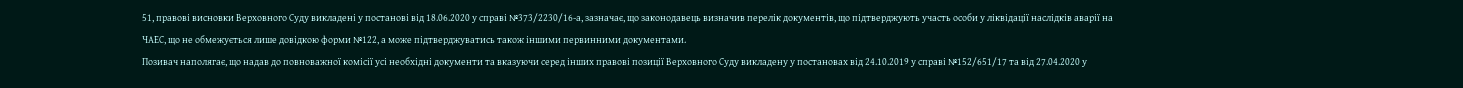51, правові висновки Верховного Суду викладені у постанові від 18.06.2020 у справі №373/2230/16-а, зазначає, що законодавець визначив перелік документів, що підтверджують участь особи у ліквідації наслідків аварії на ЧАЕС, що не обмежується лише довідкою форми №122, а може підтверджуватись також іншими первинними документами.
Позивач наполягає, що надав до повноважної комісії усі необхідні документи та вказуючи серед інших правові позиції Верховного Суду викладену у постановах від 24.10.2019 у справі №152/651/17 та від 27.04.2020 у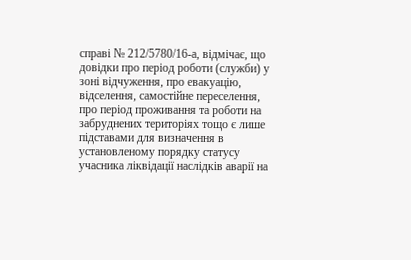справі № 212/5780/16-а, відмічає, що довідки про період роботи (служби) у зоні відчуження, про евакуацію, відселення, самостійне переселення, про період проживання та роботи на забруднених територіях тощо є лише підставами для визначення в установленому порядку статусу учасника ліквідації наслідків аварії на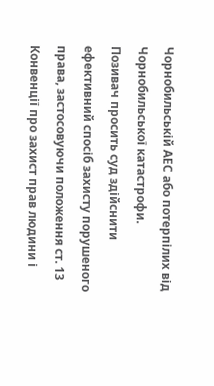Чорнобильській АЕС або потерпілих від Чорнобильської катастрофи.
Позивач просить суд здійснити ефективний спосіб захисту порушеного права, застосовуючи положення ст. 13 Конвенції про захист прав людини і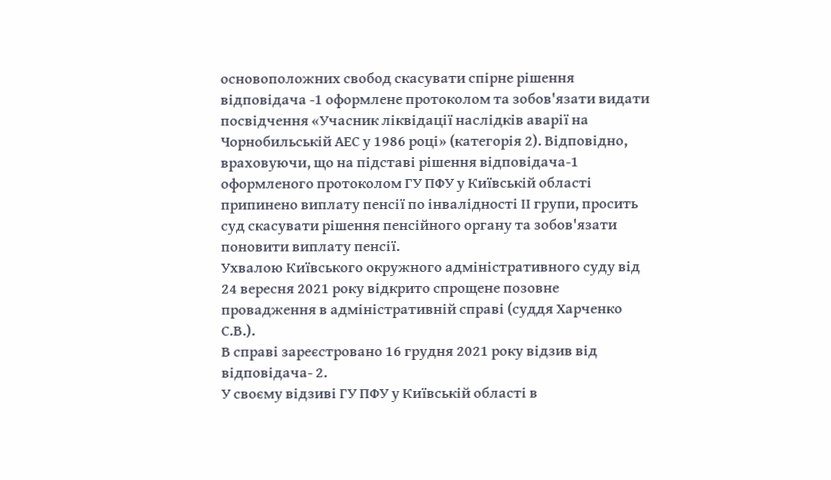основоположних свобод скасувати спірне рішення відповідача -1 оформлене протоколом та зобов'язати видати посвідчення «Учасник ліквідації наслідків аварії на Чорнобильській АЕС у 1986 році» (категорія 2). Відповідно, враховуючи, що на підставі рішення відповідача-1 оформленого протоколом ГУ ПФУ у Київській області припинено виплату пенсії по інвалідності ІІ групи, просить суд скасувати рішення пенсійного органу та зобов'язати поновити виплату пенсії.
Ухвалою Київського окружного адміністративного суду від 24 вересня 2021 року відкрито спрощене позовне провадження в адміністративній справі (суддя Харченко С.В.).
В справі зареєстровано 16 грудня 2021 року відзив від відповідача- 2.
У своєму відзиві ГУ ПФУ у Київській області в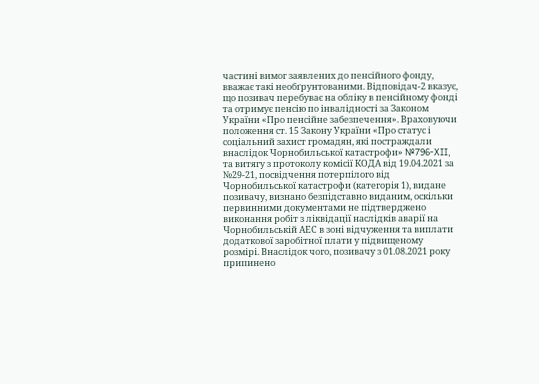частині вимог заявлених до пенсійного фонду, вважає такі необґрунтованими. Відповідач-2 вказує, що позивач перебуває на обліку в пенсійному фонді та отримує пенсію по інвалідності за Законом України «Про пенсійне забезпечення». Враховуючи положення ст. 15 Закону України «Про статус і соціальний захист громадян, які постраждали внаслідок Чорнобильської катастрофи» №796-XII, та витягу з протоколу комісії КОДА від 19.04.2021 за №29-21, посвідчення потерпілого від Чорнобильської катастрофи (категорія 1), видане позивачу, визнано безпідставно виданим, оскільки первинними документами не підтверджено виконання робіт з ліквідації наслідків аварії на Чорнобильській АЕС в зоні відчуження та виплати додаткової заробітної плати у підвищеному розмірі. Внаслідок чого, позивачу з 01.08.2021 року припинено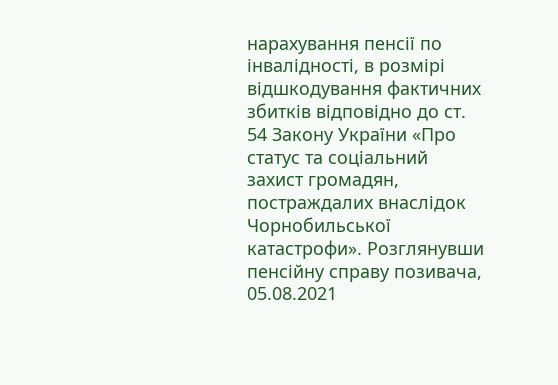нарахування пенсії по інвалідності, в розмірі відшкодування фактичних збитків відповідно до ст. 54 Закону України «Про статус та соціальний захист громадян, постраждалих внаслідок Чорнобильської катастрофи». Розглянувши пенсійну справу позивача, 05.08.2021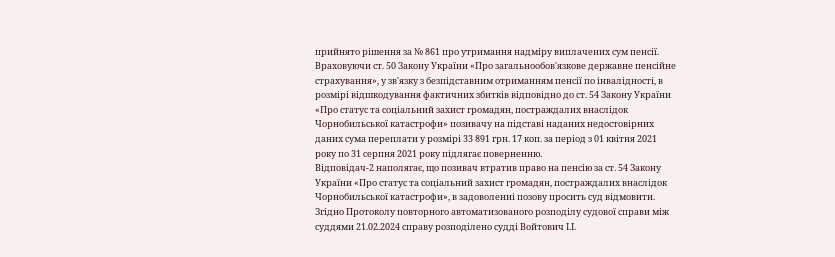прийнято рішення за № 861 про утримання надміру виплачених сум пенсії. Враховуючи ст. 50 Закону України «Про загальнообов'язкове державне пенсійне страхування», у зв'язку з безпідставним отриманням пенсії по інвалідності, в розмірі відшкодування фактичних збитків відповідно до ст. 54 Закону України «Про статус та соціальний захист громадян, постраждалих внаслідок Чорнобильської катастрофи» позивачу на підставі наданих недостовірних даних сума переплати у розмірі 33 891 грн. 17 коп. за період з 01 квітня 2021 року по 31 серпня 2021 року підлягає поверненню.
Відповідач-2 наполягає, що позивач втратив право на пенсію за ст. 54 Закону України «Про статус та соціальний захист громадян, постраждалих внаслідок Чорнобильської катастрофи», в задоволенні позову просить суд відмовити.
Згідно Протоколу повторного автоматизованого розподілу судової справи між суддями 21.02.2024 справу розподілено судді Войтович І.І.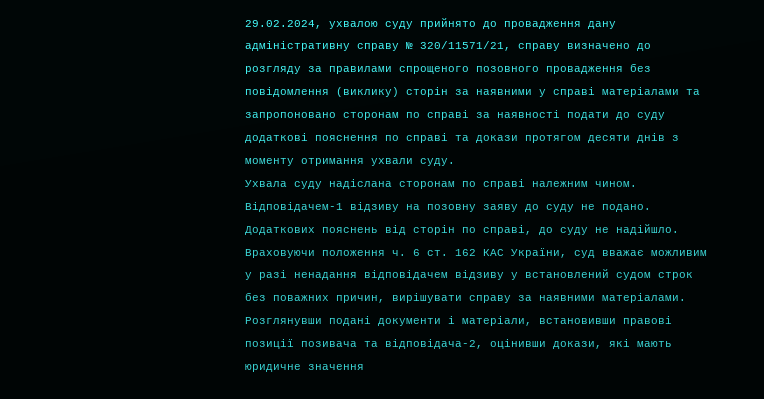29.02.2024, ухвалою суду прийнято до провадження дану адміністративну справу № 320/11571/21, справу визначено до розгляду за правилами спрощеного позовного провадження без повідомлення (виклику) сторін за наявними у справі матеріалами та запропоновано сторонам по справі за наявності подати до суду додаткові пояснення по справі та докази протягом десяти днів з моменту отримання ухвали суду.
Ухвала суду надіслана сторонам по справі належним чином.
Відповідачем-1 відзиву на позовну заяву до суду не подано.
Додаткових пояснень від сторін по справі, до суду не надійшло.
Враховуючи положення ч. 6 ст. 162 КАС України, суд вважає можливим у разі ненадання відповідачем відзиву у встановлений судом строк без поважних причин, вирішувати справу за наявними матеріалами.
Розглянувши подані документи і матеріали, встановивши правові позиції позивача та відповідача-2, оцінивши докази, які мають юридичне значення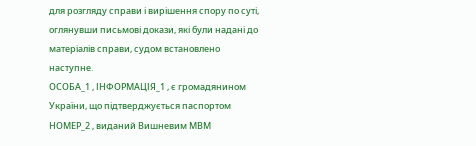для розгляду справи і вирішення спору по суті, оглянувши письмові докази, які були надані до матеріалів справи, судом встановлено наступне.
ОСОБА_1 , ІНФОРМАЦІЯ_1 , є громадянином України, що підтверджується паспортом НОМЕР_2 , виданий Вишневим МВМ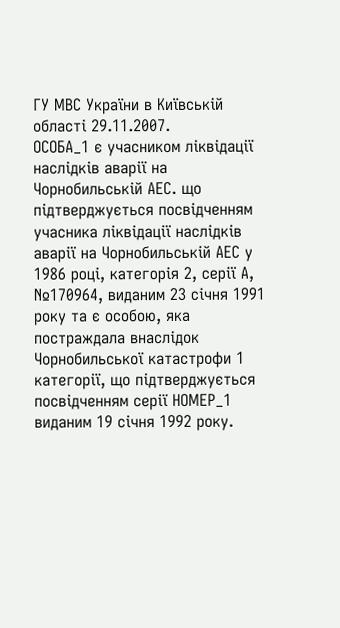ГУ МВС України в Київській області 29.11.2007.
ОСОБА_1 є учасником ліквідації наслідків аварії на Чорнобильській АЕС. що підтверджується посвідченням учасника ліквідації наслідків аварії на Чорнобильській АЕС у 1986 році, категорія 2, серії А, №170964, виданим 23 січня 1991 року та є особою, яка постраждала внаслідок Чорнобильської катастрофи 1 категорії, що підтверджується посвідченням серії НОМЕР_1 виданим 19 січня 1992 року.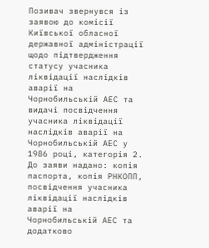Позивач звернувся із заявою до комісії Київської обласної державної адміністрації щодо підтвердження статусу учасника ліквідації наслідків аварії на Чорнобильській АЕС та видачі посвідчення учасника ліквідації наслідків аварії на Чорнобильській АЕС у 1986 році, категорія 2.
До заяви надано: копія паспорта, копія РНКОПП, посвідчення учасника ліквідації наслідків аварії на Чорнобильській АЕС та додатково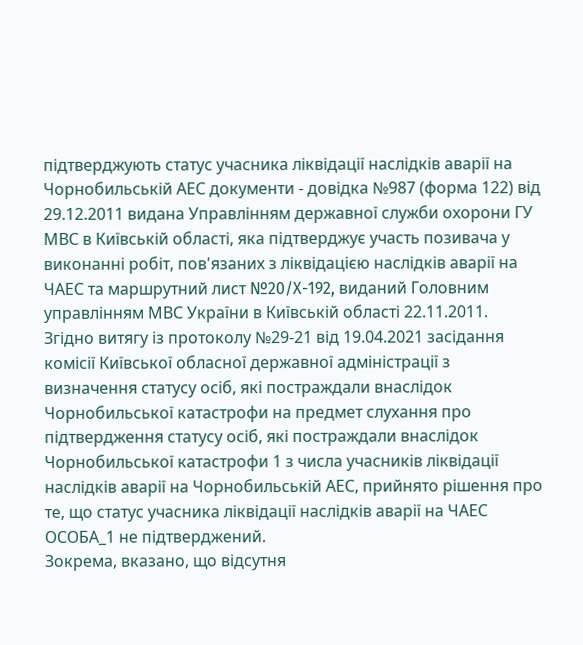підтверджують статус учасника ліквідації наслідків аварії на Чорнобильській АЕС документи - довідка №987 (форма 122) від 29.12.2011 видана Управлінням державної служби охорони ГУ МВС в Київській області, яка підтверджує участь позивача у виконанні робіт, пов'язаних з ліквідацією наслідків аварії на ЧАЕС та маршрутний лист №20/X-192, виданий Головним управлінням МВС України в Київській області 22.11.2011.
Згідно витягу із протоколу №29-21 від 19.04.2021 засідання комісії Київської обласної державної адміністрації з визначення статусу осіб, які постраждали внаслідок Чорнобильської катастрофи на предмет слухання про підтвердження статусу осіб, які постраждали внаслідок Чорнобильської катастрофи 1 з числа учасників ліквідації наслідків аварії на Чорнобильській АЕС, прийнято рішення про те, що статус учасника ліквідації наслідків аварії на ЧАЕС ОСОБА_1 не підтверджений.
Зокрема, вказано, що відсутня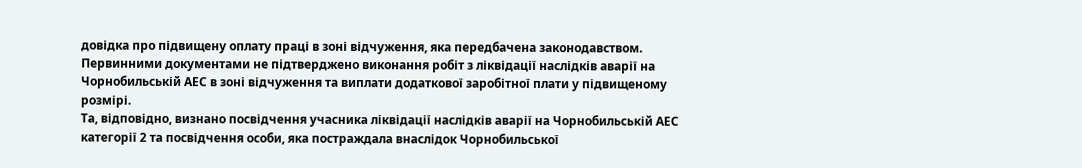довідка про підвищену оплату праці в зоні відчуження, яка передбачена законодавством. Первинними документами не підтверджено виконання робіт з ліквідації наслідків аварії на Чорнобильській АЕС в зоні відчуження та виплати додаткової заробітної плати у підвищеному розмірі.
Та, відповідно, визнано посвідчення учасника ліквідації наслідків аварії на Чорнобильській АЕС категорії 2 та посвідчення особи, яка постраждала внаслідок Чорнобильської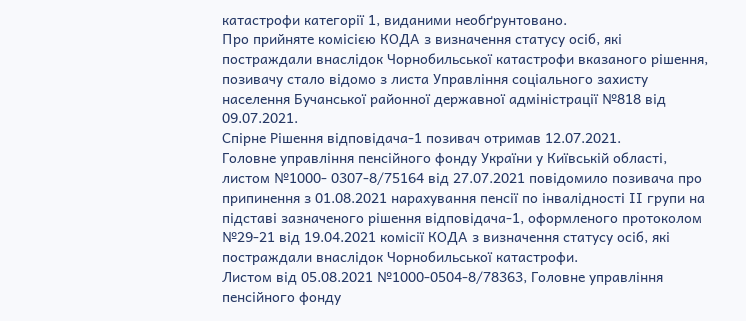катастрофи категорії 1, виданими необґрунтовано.
Про прийняте комісією КОДА з визначення статусу осіб, які постраждали внаслідок Чорнобильської катастрофи вказаного рішення, позивачу стало відомо з листа Управління соціального захисту населення Бучанської районної державної адміністрації №818 від 09.07.2021.
Спірне Рішення відповідача-1 позивач отримав 12.07.2021.
Головне управління пенсійного фонду України у Київській області, листом №1000- 0307-8/75164 від 27.07.2021 повідомило позивача про припинення з 01.08.2021 нарахування пенсії по інвалідності ІІ групи на підставі зазначеного рішення відповідача-1, оформленого протоколом №29-21 від 19.04.2021 комісії КОДА з визначення статусу осіб, які постраждали внаслідок Чорнобильської катастрофи.
Листом від 05.08.2021 №1000-0504-8/78363, Головне управління пенсійного фонду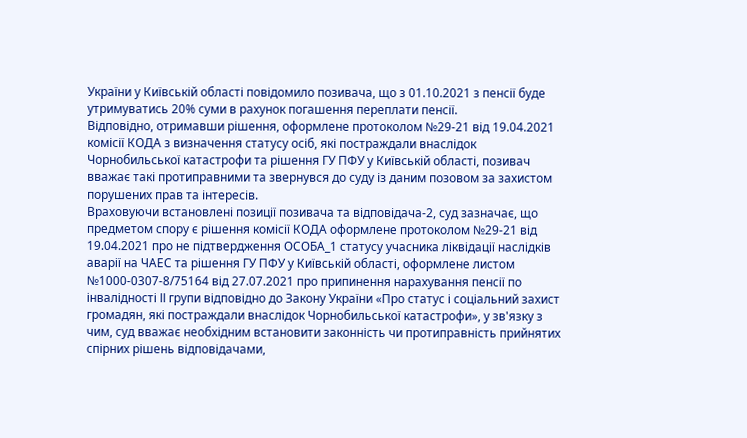України у Київській області повідомило позивача, що з 01.10.2021 з пенсії буде утримуватись 20% суми в рахунок погашення переплати пенсії.
Відповідно, отримавши рішення, оформлене протоколом №29-21 від 19.04.2021 комісії КОДА з визначення статусу осіб, які постраждали внаслідок Чорнобильської катастрофи та рішення ГУ ПФУ у Київській області, позивач вважає такі протиправними та звернувся до суду із даним позовом за захистом порушених прав та інтересів.
Враховуючи встановлені позиції позивача та відповідача-2, суд зазначає, що предметом спору є рішення комісії КОДА оформлене протоколом №29-21 від 19.04.2021 про не підтвердження ОСОБА_1 статусу учасника ліквідації наслідків аварії на ЧАЕС та рішення ГУ ПФУ у Київській області, оформлене листом №1000-0307-8/75164 від 27.07.2021 про припинення нарахування пенсії по інвалідності ІІ групи відповідно до Закону України «Про статус і соціальний захист громадян, які постраждали внаслідок Чорнобильської катастрофи», у зв'язку з чим, суд вважає необхідним встановити законність чи протиправність прийнятих спірних рішень відповідачами,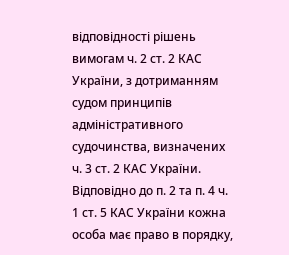відповідності рішень вимогам ч. 2 ст. 2 КАС України, з дотриманням судом принципів адміністративного судочинства, визначених ч. 3 ст. 2 КАС України.
Відповідно до п. 2 та п. 4 ч. 1 ст. 5 КАС України кожна особа має право в порядку,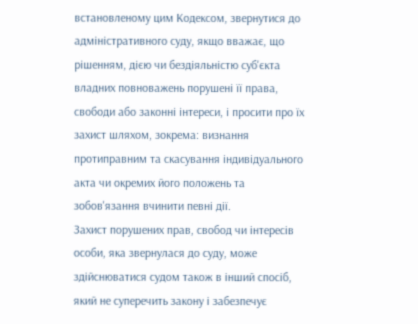встановленому цим Кодексом, звернутися до адміністративного суду, якщо вважає, що рішенням, дією чи бездіяльністю суб'єкта владних повноважень порушені її права, свободи або законні інтереси, і просити про їх захист шляхом, зокрема: визнання протиправним та скасування індивідуального акта чи окремих його положень та зобов'язання вчинити певні дії.
Захист порушених прав, свобод чи інтересів особи, яка звернулася до суду, може здійснюватися судом також в інший спосіб, який не суперечить закону і забезпечує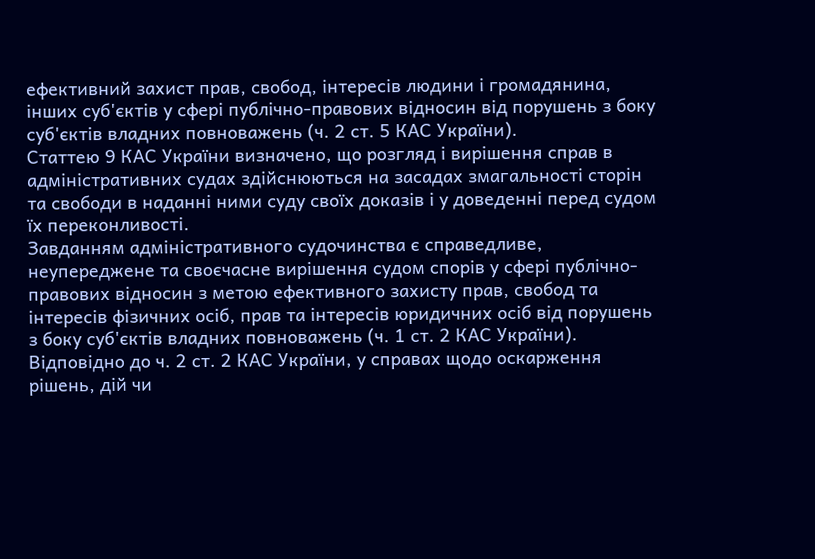ефективний захист прав, свобод, інтересів людини і громадянина, інших суб'єктів у сфері публічно-правових відносин від порушень з боку суб'єктів владних повноважень (ч. 2 ст. 5 КАС України).
Статтею 9 КАС України визначено, що розгляд і вирішення справ в адміністративних судах здійснюються на засадах змагальності сторін та свободи в наданні ними суду своїх доказів і у доведенні перед судом їх переконливості.
Завданням адміністративного судочинства є справедливе, неупереджене та своєчасне вирішення судом спорів у сфері публічно-правових відносин з метою ефективного захисту прав, свобод та інтересів фізичних осіб, прав та інтересів юридичних осіб від порушень з боку суб'єктів владних повноважень (ч. 1 ст. 2 КАС України).
Відповідно до ч. 2 ст. 2 КАС України, у справах щодо оскарження рішень, дій чи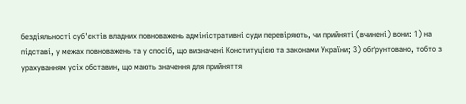бездіяльності суб'єктів владних повноважень адміністративні суди перевіряють, чи прийняті (вчинені) вони: 1) на підставі, у межах повноважень та у спосіб, що визначені Конституцією та законами України; 3) обґрунтовано, тобто з урахуванням усіх обставин, що мають значення для прийняття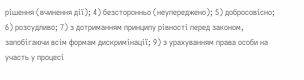рішення (вчинення дії); 4) безсторонньо (неупереджено); 5) добросовісно; 6) розсудливо; 7) з дотриманням принципу рівності перед законом, запобігаючи всім формам дискримінації; 9) з урахуванням права особи на участь у процесі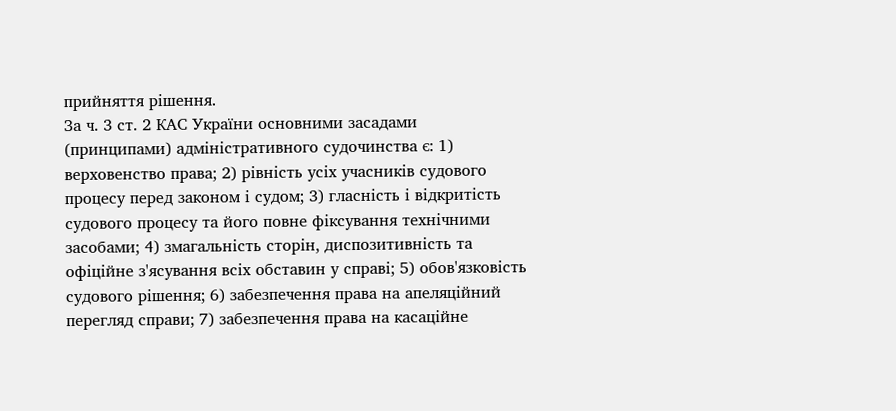прийняття рішення.
За ч. 3 ст. 2 КАС України основними засадами (принципами) адміністративного судочинства є: 1) верховенство права; 2) рівність усіх учасників судового процесу перед законом і судом; 3) гласність і відкритість судового процесу та його повне фіксування технічними засобами; 4) змагальність сторін, диспозитивність та офіційне з'ясування всіх обставин у справі; 5) обов'язковість судового рішення; 6) забезпечення права на апеляційний перегляд справи; 7) забезпечення права на касаційне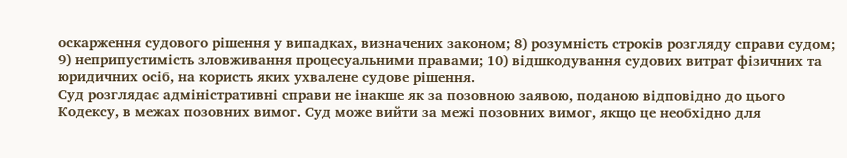оскарження судового рішення у випадках, визначених законом; 8) розумність строків розгляду справи судом; 9) неприпустимість зловживання процесуальними правами; 10) відшкодування судових витрат фізичних та юридичних осіб, на користь яких ухвалене судове рішення.
Суд розглядає адміністративні справи не інакше як за позовною заявою, поданою відповідно до цього Кодексу, в межах позовних вимог. Суд може вийти за межі позовних вимог, якщо це необхідно для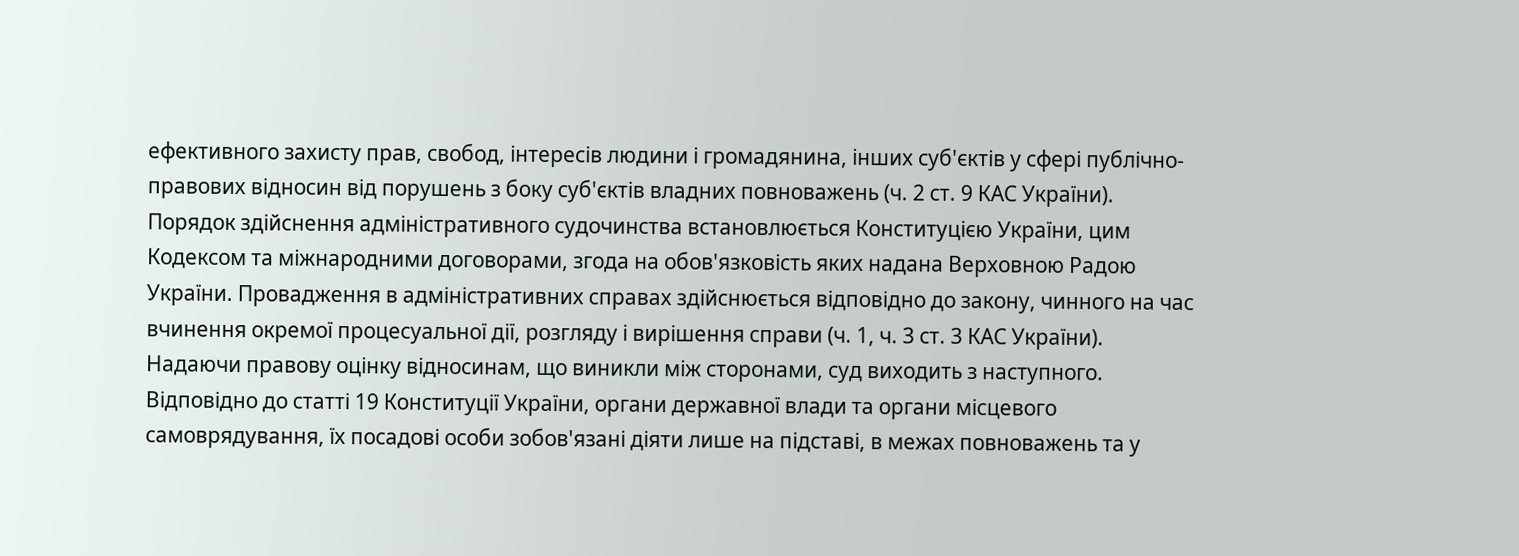ефективного захисту прав, свобод, інтересів людини і громадянина, інших суб'єктів у сфері публічно-правових відносин від порушень з боку суб'єктів владних повноважень (ч. 2 ст. 9 КАС України).
Порядок здійснення адміністративного судочинства встановлюється Конституцією України, цим Кодексом та міжнародними договорами, згода на обов'язковість яких надана Верховною Радою України. Провадження в адміністративних справах здійснюється відповідно до закону, чинного на час вчинення окремої процесуальної дії, розгляду і вирішення справи (ч. 1, ч. 3 ст. 3 КАС України).
Надаючи правову оцінку відносинам, що виникли між сторонами, суд виходить з наступного.
Відповідно до статті 19 Конституції України, органи державної влади та органи місцевого самоврядування, їх посадові особи зобов'язані діяти лише на підставі, в межах повноважень та у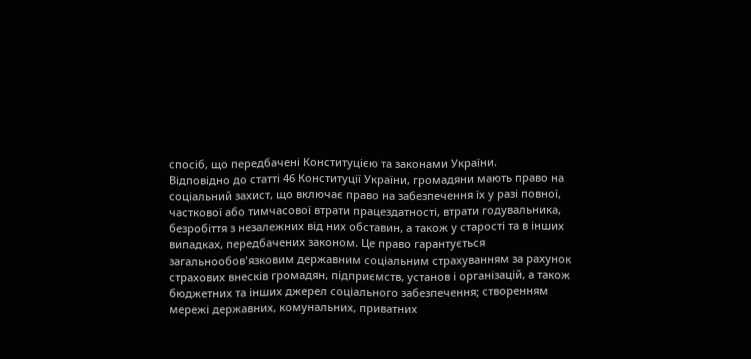спосіб, що передбачені Конституцією та законами України.
Відповідно до статті 46 Конституції України, громадяни мають право на соціальний захист, що включає право на забезпечення їх у разі повної, часткової або тимчасової втрати працездатності, втрати годувальника, безробіття з незалежних від них обставин, а також у старості та в інших випадках, передбачених законом. Це право гарантується загальнообов'язковим державним соціальним страхуванням за рахунок страхових внесків громадян, підприємств, установ і організацій, а також бюджетних та інших джерел соціального забезпечення; створенням мережі державних, комунальних, приватних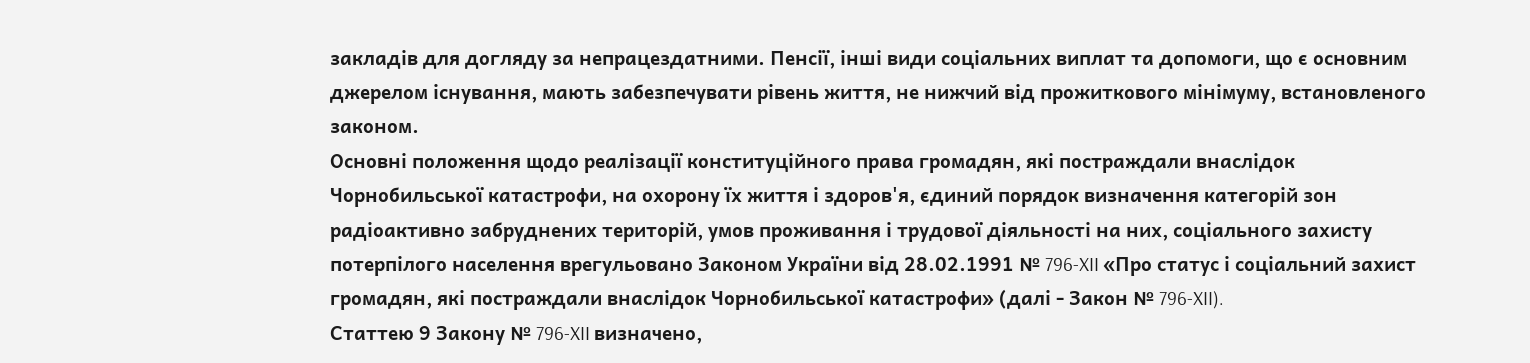закладів для догляду за непрацездатними. Пенсії, інші види соціальних виплат та допомоги, що є основним джерелом існування, мають забезпечувати рівень життя, не нижчий від прожиткового мінімуму, встановленого законом.
Основні положення щодо реалізації конституційного права громадян, які постраждали внаслідок Чорнобильської катастрофи, на охорону їх життя і здоров'я, єдиний порядок визначення категорій зон радіоактивно забруднених територій, умов проживання і трудової діяльності на них, соціального захисту потерпілого населення врегульовано Законом України від 28.02.1991 № 796-XII «Про статус і соціальний захист громадян, які постраждали внаслідок Чорнобильської катастрофи» (далі - Закон № 796-XII).
Статтею 9 Закону № 796-XII визначено,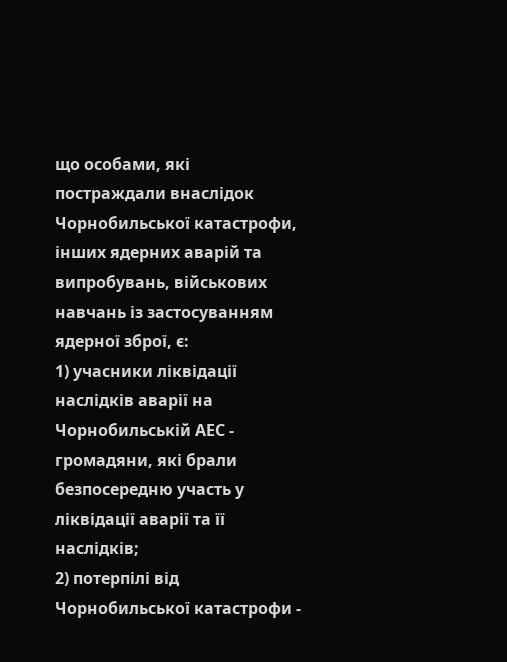що особами, які постраждали внаслідок Чорнобильської катастрофи, інших ядерних аварій та випробувань, військових навчань із застосуванням ядерної зброї, є:
1) учасники ліквідації наслідків аварії на Чорнобильській АЕС - громадяни, які брали безпосередню участь у ліквідації аварії та її наслідків;
2) потерпілі від Чорнобильської катастрофи -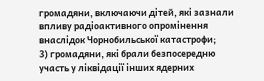громадяни, включаючи дітей, які зазнали впливу радіоактивного опромінення внаслідок Чорнобильської катастрофи;
3) громадяни, які брали безпосередню участь у ліквідації інших ядерних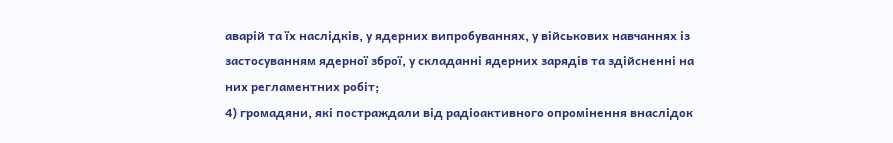аварій та їх наслідків, у ядерних випробуваннях, у військових навчаннях із застосуванням ядерної зброї, у складанні ядерних зарядів та здійсненні на них регламентних робіт;
4) громадяни, які постраждали від радіоактивного опромінення внаслідок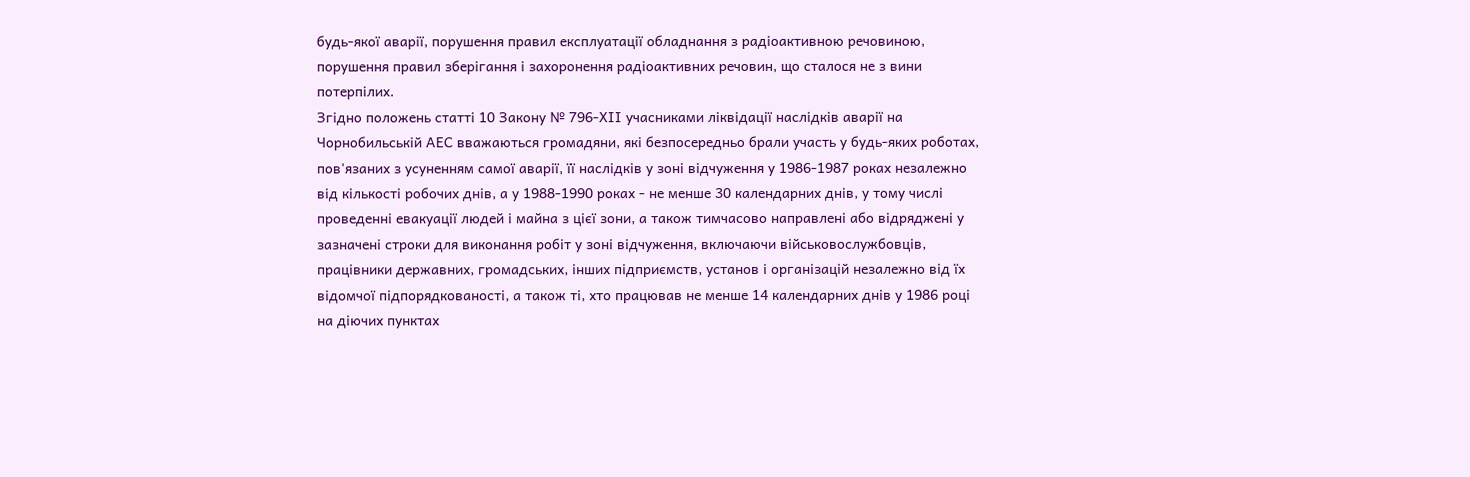будь-якої аварії, порушення правил експлуатації обладнання з радіоактивною речовиною, порушення правил зберігання і захоронення радіоактивних речовин, що сталося не з вини потерпілих.
Згідно положень статті 10 Закону № 796-ХІІ учасниками ліквідації наслідків аварії на Чорнобильській АЕС вважаються громадяни, які безпосередньо брали участь у будь-яких роботах, пов'язаних з усуненням самої аварії, її наслідків у зоні відчуження у 1986-1987 роках незалежно від кількості робочих днів, а у 1988-1990 роках - не менше 30 календарних днів, у тому числі проведенні евакуації людей і майна з цієї зони, а також тимчасово направлені або відряджені у зазначені строки для виконання робіт у зоні відчуження, включаючи військовослужбовців, працівники державних, громадських, інших підприємств, установ і організацій незалежно від їх відомчої підпорядкованості, а також ті, хто працював не менше 14 календарних днів у 1986 році на діючих пунктах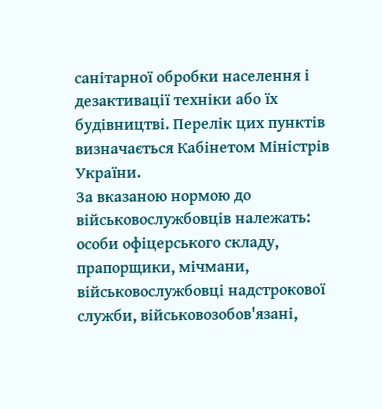санітарної обробки населення і дезактивації техніки або їх будівництві. Перелік цих пунктів визначається Кабінетом Міністрів України.
За вказаною нормою до військовослужбовців належать: особи офіцерського складу, прапорщики, мічмани, військовослужбовці надстрокової служби, військовозобов'язані,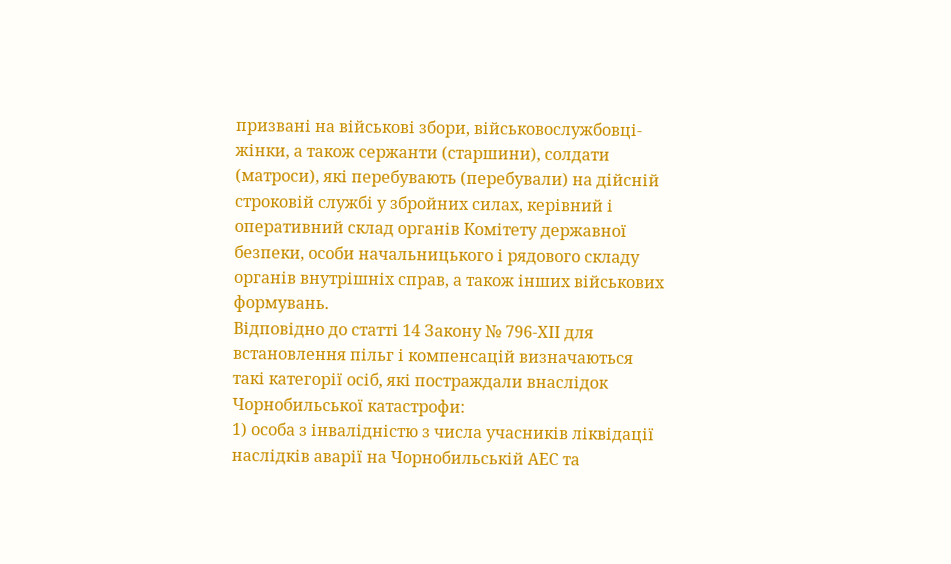призвані на військові збори, військовослужбовці-жінки, а також сержанти (старшини), солдати (матроси), які перебувають (перебували) на дійсній строковій службі у збройних силах, керівний і оперативний склад органів Комітету державної безпеки, особи начальницького і рядового складу органів внутрішніх справ, а також інших військових формувань.
Відповідно до статті 14 Закону № 796-ХІІ для встановлення пільг і компенсацій визначаються такі категорії осіб, які постраждали внаслідок Чорнобильської катастрофи:
1) особа з інвалідністю з числа учасників ліквідації наслідків аварії на Чорнобильській АЕС та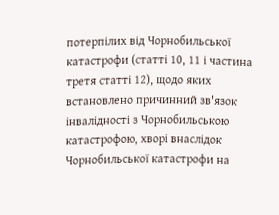потерпілих від Чорнобильської катастрофи (статті 10, 11 і частина третя статті 12), щодо яких встановлено причинний зв'язок інвалідності з Чорнобильською катастрофою, хворі внаслідок Чорнобильської катастрофи на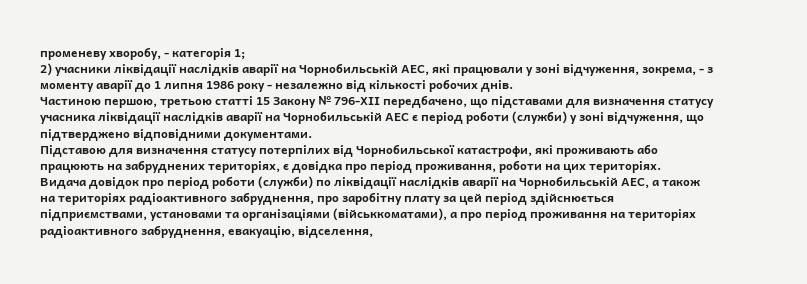променеву хворобу, - категорія 1;
2) учасники ліквідації наслідків аварії на Чорнобильській АЕС, які працювали у зоні відчуження, зокрема, - з моменту аварії до 1 липня 1986 року - незалежно від кількості робочих днів.
Частиною першою, третьою статті 15 Закону № 796-ХІІ передбачено, що підставами для визначення статусу учасника ліквідації наслідків аварії на Чорнобильській АЕС є період роботи (служби) у зоні відчуження, що підтверджено відповідними документами.
Підставою для визначення статусу потерпілих від Чорнобильської катастрофи, які проживають або працюють на забруднених територіях, є довідка про період проживання, роботи на цих територіях.
Видача довідок про період роботи (служби) по ліквідації наслідків аварії на Чорнобильській АЕС, а також на територіях радіоактивного забруднення, про заробітну плату за цей період здійснюється підприємствами, установами та організаціями (військкоматами), а про період проживання на територіях радіоактивного забруднення, евакуацію, відселення,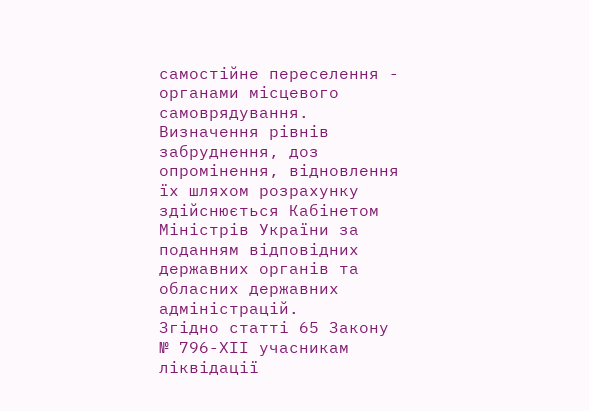самостійне переселення - органами місцевого самоврядування.
Визначення рівнів забруднення, доз опромінення, відновлення їх шляхом розрахунку здійснюється Кабінетом Міністрів України за поданням відповідних державних органів та обласних державних адміністрацій.
Згідно статті 65 Закону № 796-ХІІ учасникам ліквідації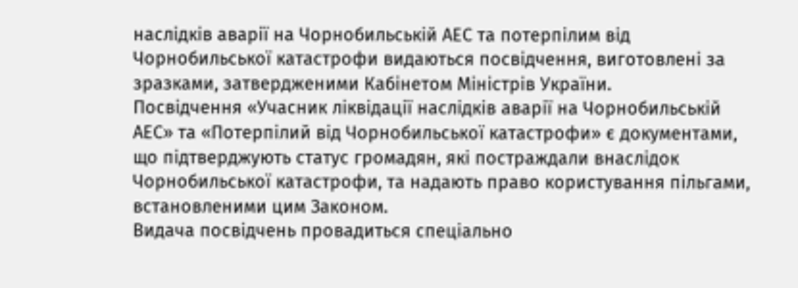наслідків аварії на Чорнобильській АЕС та потерпілим від Чорнобильської катастрофи видаються посвідчення, виготовлені за зразками, затвердженими Кабінетом Міністрів України.
Посвідчення «Учасник ліквідації наслідків аварії на Чорнобильській АЕС» та «Потерпілий від Чорнобильської катастрофи» є документами, що підтверджують статус громадян, які постраждали внаслідок Чорнобильської катастрофи, та надають право користування пільгами, встановленими цим Законом.
Видача посвідчень провадиться спеціально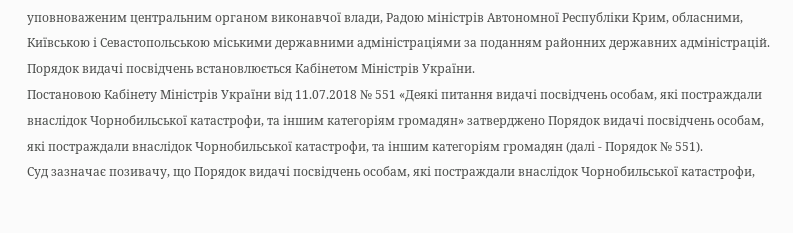уповноваженим центральним органом виконавчої влади, Радою міністрів Автономної Республіки Крим, обласними, Київською і Севастопольською міськими державними адміністраціями за поданням районних державних адміністрацій.
Порядок видачі посвідчень встановлюється Кабінетом Міністрів України.
Постановою Кабінету Міністрів України від 11.07.2018 № 551 «Деякі питання видачі посвідчень особам, які постраждали внаслідок Чорнобильської катастрофи, та іншим категоріям громадян» затверджено Порядок видачі посвідчень особам, які постраждали внаслідок Чорнобильської катастрофи, та іншим категоріям громадян (далі - Порядок № 551).
Суд зазначає позивачу, що Порядок видачі посвідчень особам, які постраждали внаслідок Чорнобильської катастрофи,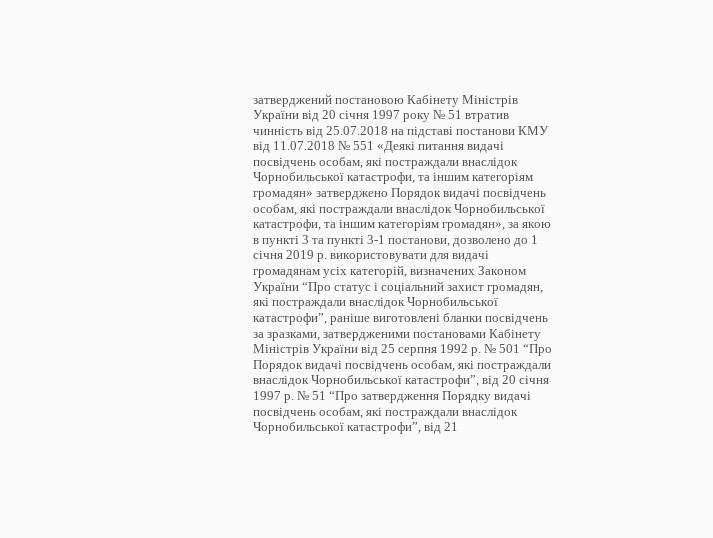затверджений постановою Кабінету Міністрів України від 20 січня 1997 року № 51 втратив чинність від 25.07.2018 на підставі постанови КМУ від 11.07.2018 № 551 «Деякі питання видачі посвідчень особам, які постраждали внаслідок Чорнобильської катастрофи, та іншим категоріям громадян» затверджено Порядок видачі посвідчень особам, які постраждали внаслідок Чорнобильської катастрофи, та іншим категоріям громадян», за якою в пункті 3 та пункті 3-1 постанови, дозволено до 1 січня 2019 р. використовувати для видачі громадянам усіх категорій, визначених Законом України “Про статус і соціальний захист громадян, які постраждали внаслідок Чорнобильської катастрофи”, раніше виготовлені бланки посвідчень за зразками, затвердженими постановами Кабінету Міністрів України від 25 серпня 1992 р. № 501 “Про Порядок видачі посвідчень особам, які постраждали внаслідок Чорнобильської катастрофи”, від 20 січня 1997 р. № 51 “Про затвердження Порядку видачі посвідчень особам, які постраждали внаслідок Чорнобильської катастрофи”, від 21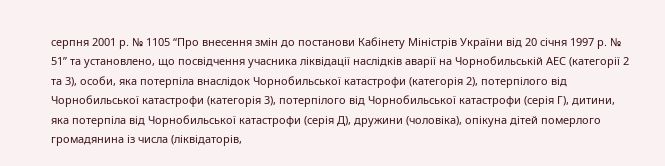серпня 2001 р. № 1105 “Про внесення змін до постанови Кабінету Міністрів України від 20 січня 1997 р. № 51” та установлено, що посвідчення учасника ліквідації наслідків аварії на Чорнобильській АЕС (категорії 2 та 3), особи, яка потерпіла внаслідок Чорнобильської катастрофи (категорія 2), потерпілого від Чорнобильської катастрофи (категорія 3), потерпілого від Чорнобильської катастрофи (серія Г), дитини, яка потерпіла від Чорнобильської катастрофи (серія Д), дружини (чоловіка), опікуна дітей померлого громадянина із числа (ліквідаторів,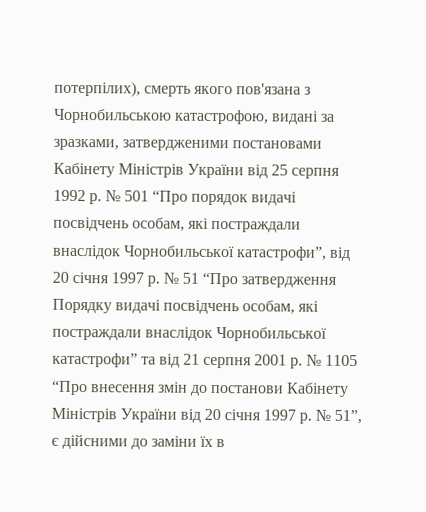потерпілих), смерть якого пов'язана з Чорнобильською катастрофою, видані за зразками, затвердженими постановами Кабінету Міністрів України від 25 серпня 1992 р. № 501 “Про порядок видачі посвідчень особам, які постраждали внаслідок Чорнобильської катастрофи”, від 20 січня 1997 р. № 51 “Про затвердження Порядку видачі посвідчень особам, які постраждали внаслідок Чорнобильської катастрофи” та від 21 серпня 2001 р. № 1105 “Про внесення змін до постанови Кабінету Міністрів України від 20 січня 1997 р. № 51”, є дійсними до заміни їх в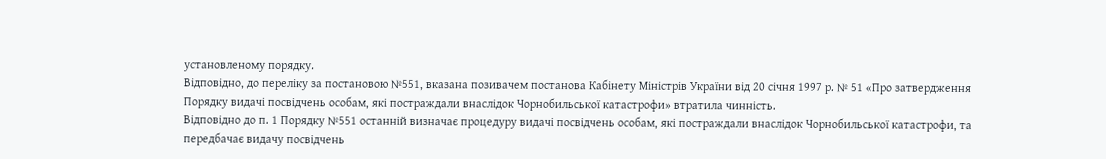установленому порядку.
Відповідно, до переліку за постановою №551, вказана позивачем постанова Кабінету Міністрів України від 20 січня 1997 р. № 51 «Про затвердження Порядку видачі посвідчень особам, які постраждали внаслідок Чорнобильської катастрофи» втратила чинність.
Відповідно до п. 1 Порядку №551 останній визначає процедуру видачі посвідчень особам, які постраждали внаслідок Чорнобильської катастрофи, та передбачає видачу посвідчень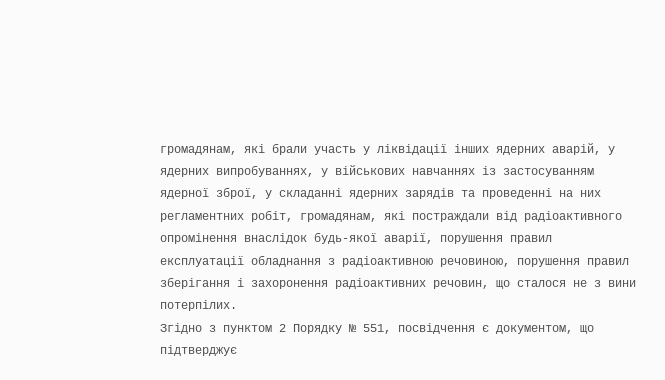громадянам, які брали участь у ліквідації інших ядерних аварій, у ядерних випробуваннях, у військових навчаннях із застосуванням ядерної зброї, у складанні ядерних зарядів та проведенні на них регламентних робіт, громадянам, які постраждали від радіоактивного опромінення внаслідок будь-якої аварії, порушення правил експлуатації обладнання з радіоактивною речовиною, порушення правил зберігання і захоронення радіоактивних речовин, що сталося не з вини потерпілих.
Згідно з пунктом 2 Порядку № 551, посвідчення є документом, що підтверджує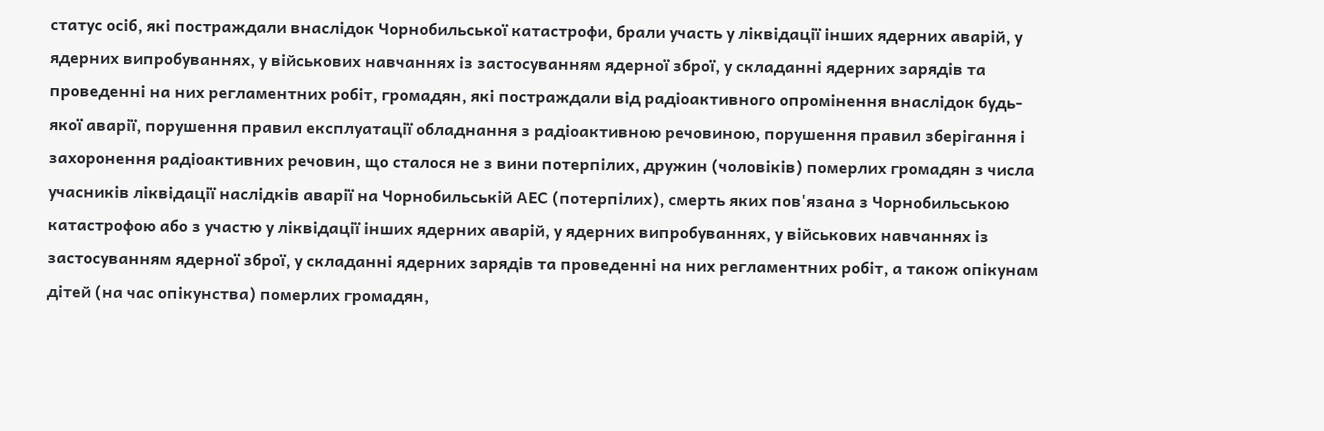статус осіб, які постраждали внаслідок Чорнобильської катастрофи, брали участь у ліквідації інших ядерних аварій, у ядерних випробуваннях, у військових навчаннях із застосуванням ядерної зброї, у складанні ядерних зарядів та проведенні на них регламентних робіт, громадян, які постраждали від радіоактивного опромінення внаслідок будь-якої аварії, порушення правил експлуатації обладнання з радіоактивною речовиною, порушення правил зберігання і захоронення радіоактивних речовин, що сталося не з вини потерпілих, дружин (чоловіків) померлих громадян з числа учасників ліквідації наслідків аварії на Чорнобильській АЕС (потерпілих), смерть яких пов'язана з Чорнобильською катастрофою або з участю у ліквідації інших ядерних аварій, у ядерних випробуваннях, у військових навчаннях із застосуванням ядерної зброї, у складанні ядерних зарядів та проведенні на них регламентних робіт, а також опікунам дітей (на час опікунства) померлих громадян,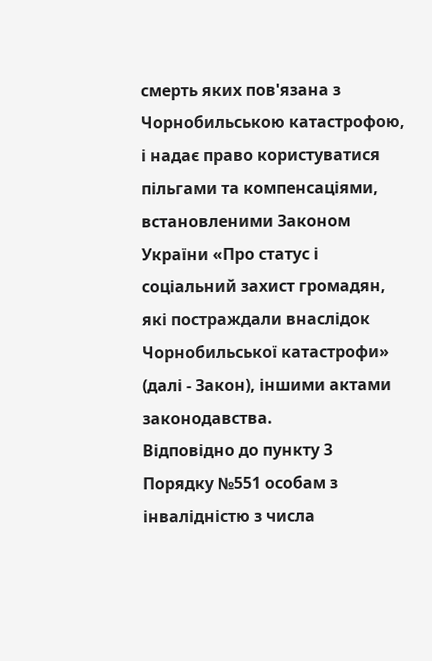смерть яких пов'язана з Чорнобильською катастрофою, і надає право користуватися пільгами та компенсаціями, встановленими Законом України «Про статус і соціальний захист громадян, які постраждали внаслідок Чорнобильської катастрофи» (далі - Закон), іншими актами законодавства.
Відповідно до пункту 3 Порядку №551 особам з інвалідністю з числа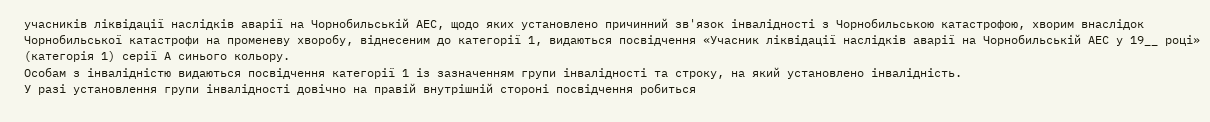учасників ліквідації наслідків аварії на Чорнобильській АЕС, щодо яких установлено причинний зв'язок інвалідності з Чорнобильською катастрофою, хворим внаслідок Чорнобильської катастрофи на променеву хворобу, віднесеним до категорії 1, видаються посвідчення «Учасник ліквідації наслідків аварії на Чорнобильській АЕС у 19__ році» (категорія 1) серії А синього кольору.
Особам з інвалідністю видаються посвідчення категорії 1 із зазначенням групи інвалідності та строку, на який установлено інвалідність.
У разі установлення групи інвалідності довічно на правій внутрішній стороні посвідчення робиться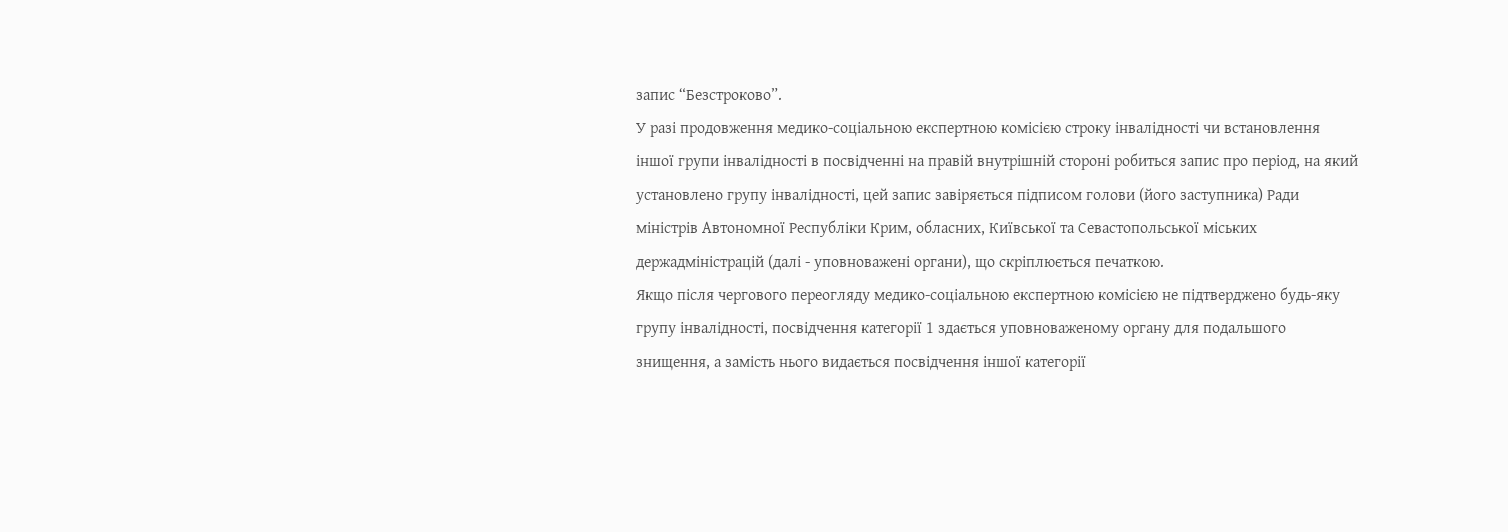запис “Безстроково”.
У разі продовження медико-соціальною експертною комісією строку інвалідності чи встановлення іншої групи інвалідності в посвідченні на правій внутрішній стороні робиться запис про період, на який установлено групу інвалідності, цей запис завіряється підписом голови (його заступника) Ради міністрів Автономної Республіки Крим, обласних, Київської та Севастопольської міських держадміністрацій (далі - уповноважені органи), що скріплюється печаткою.
Якщо після чергового переогляду медико-соціальною експертною комісією не підтверджено будь-яку групу інвалідності, посвідчення категорії 1 здається уповноваженому органу для подальшого знищення, а замість нього видається посвідчення іншої категорії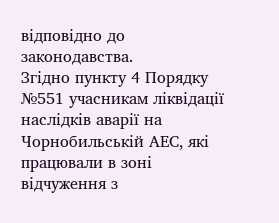відповідно до законодавства.
Згідно пункту 4 Порядку №551 учасникам ліквідації наслідків аварії на Чорнобильській АЕС, які працювали в зоні відчуження з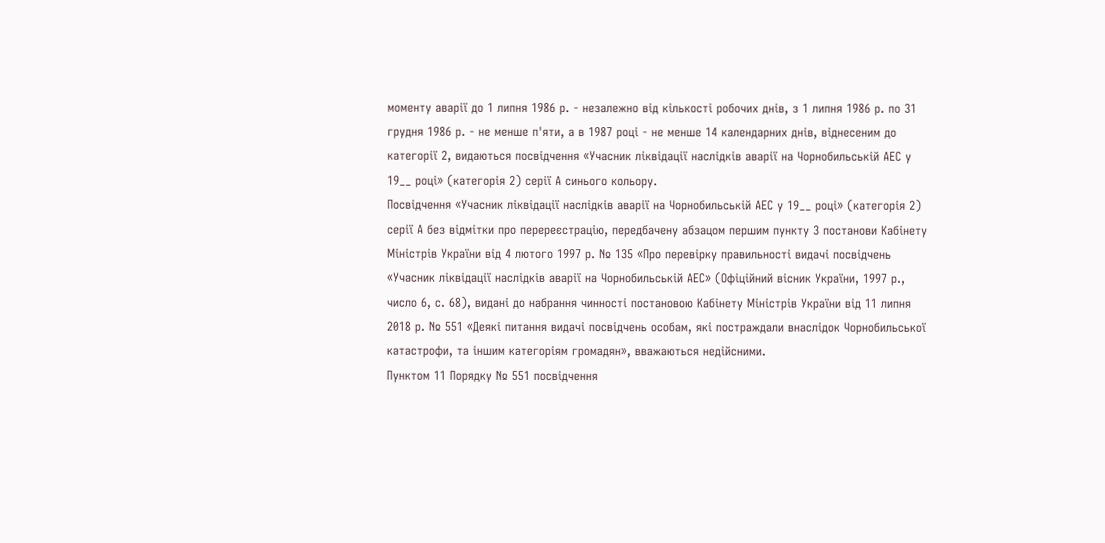моменту аварії до 1 липня 1986 р. - незалежно від кількості робочих днів, з 1 липня 1986 р. по 31 грудня 1986 р. - не менше п'яти, а в 1987 році - не менше 14 календарних днів, віднесеним до категорії 2, видаються посвідчення «Учасник ліквідації наслідків аварії на Чорнобильській АЕС у 19__ році» (категорія 2) серії А синього кольору.
Посвідчення «Учасник ліквідації наслідків аварії на Чорнобильській АЕС у 19__ році» (категорія 2) серії А без відмітки про перереєстрацію, передбачену абзацом першим пункту 3 постанови Кабінету Міністрів України від 4 лютого 1997 р. № 135 «Про перевірку правильності видачі посвідчень «Учасник ліквідації наслідків аварії на Чорнобильській АЕС» (Офіційний вісник України, 1997 р., число 6, с. 68), видані до набрання чинності постановою Кабінету Міністрів України від 11 липня 2018 р. № 551 «Деякі питання видачі посвідчень особам, які постраждали внаслідок Чорнобильської катастрофи, та іншим категоріям громадян», вважаються недійсними.
Пунктом 11 Порядку № 551 посвідчення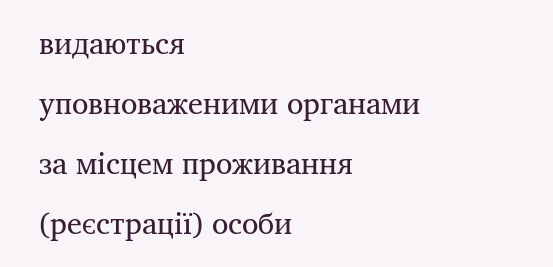видаються уповноваженими органами за місцем проживання (реєстрації) особи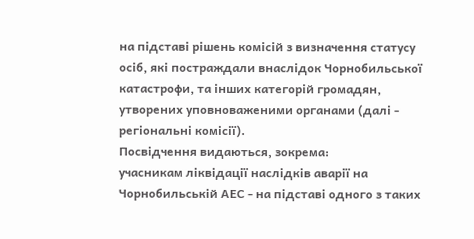на підставі рішень комісій з визначення статусу осіб, які постраждали внаслідок Чорнобильської катастрофи, та інших категорій громадян, утворених уповноваженими органами (далі - регіональні комісії).
Посвідчення видаються, зокрема:
учасникам ліквідації наслідків аварії на Чорнобильській АЕС - на підставі одного з таких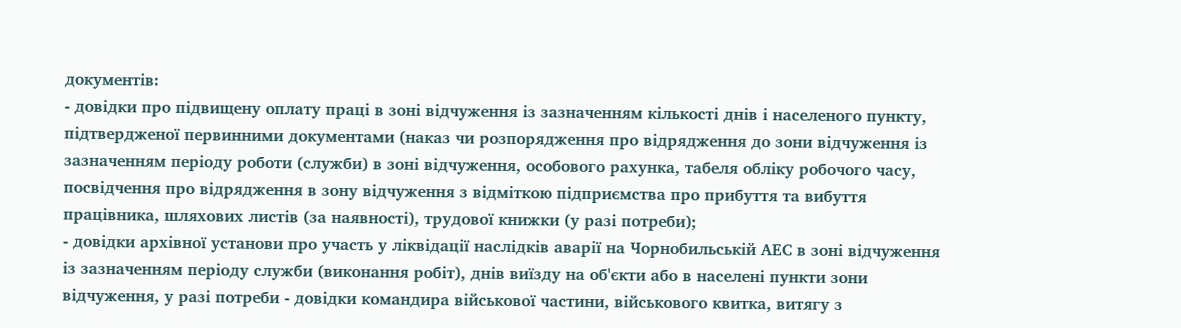документів:
- довідки про підвищену оплату праці в зоні відчуження із зазначенням кількості днів і населеного пункту, підтвердженої первинними документами (наказ чи розпорядження про відрядження до зони відчуження із зазначенням періоду роботи (служби) в зоні відчуження, особового рахунка, табеля обліку робочого часу, посвідчення про відрядження в зону відчуження з відміткою підприємства про прибуття та вибуття працівника, шляхових листів (за наявності), трудової книжки (у разі потреби);
- довідки архівної установи про участь у ліквідації наслідків аварії на Чорнобильській АЕС в зоні відчуження із зазначенням періоду служби (виконання робіт), днів виїзду на об'єкти або в населені пункти зони відчуження, у разі потреби - довідки командира військової частини, військового квитка, витягу з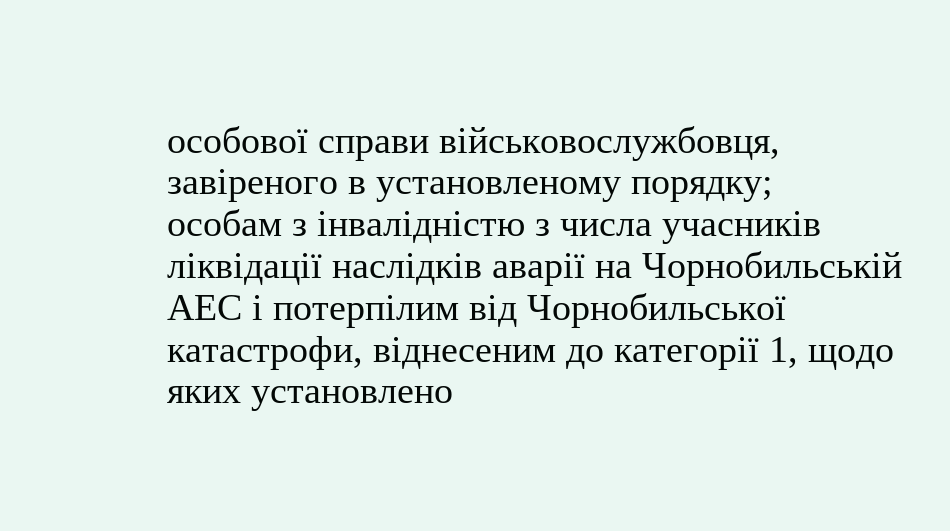особової справи військовослужбовця, завіреного в установленому порядку;
особам з інвалідністю з числа учасників ліквідації наслідків аварії на Чорнобильській АЕС і потерпілим від Чорнобильської катастрофи, віднесеним до категорії 1, щодо яких установлено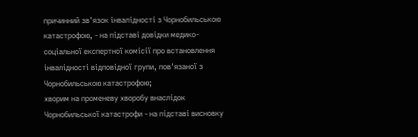причинний зв'язок інвалідності з Чорнобильською катастрофою, - на підставі довідки медико-соціальної експертної комісії про встановлення інвалідності відповідної групи, пов'язаної з Чорнобильською катастрофою;
хворим на променеву хворобу внаслідок Чорнобильської катастрофи - на підставі висновку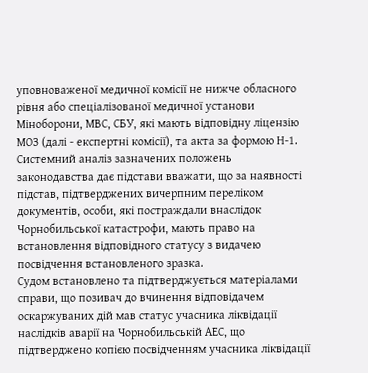уповноваженої медичної комісії не нижче обласного рівня або спеціалізованої медичної установи Міноборони, МВС, СБУ, які мають відповідну ліцензію МОЗ (далі - експертні комісії), та акта за формою Н-1.
Системний аналіз зазначених положень законодавства дає підстави вважати, що за наявності підстав, підтверджених вичерпним переліком документів, особи, які постраждали внаслідок Чорнобильської катастрофи, мають право на встановлення відповідного статусу з видачею посвідчення встановленого зразка.
Судом встановлено та підтверджується матеріалами справи, що позивач до вчинення відповідачем оскаржуваних дій мав статус учасника ліквідації наслідків аварії на Чорнобильській АЕС, що підтверджено копією посвідченням учасника ліквідації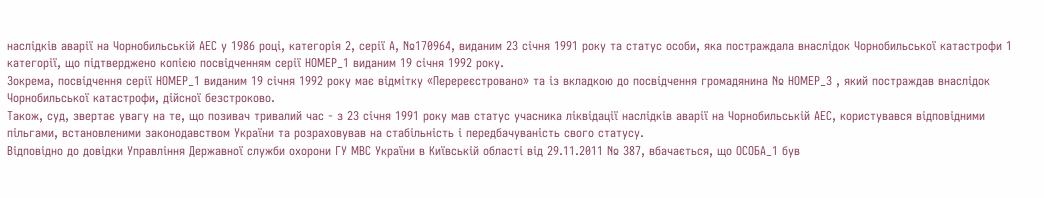наслідків аварії на Чорнобильській АЕС у 1986 році, категорія 2, серії А, №170964, виданим 23 січня 1991 року та статус особи, яка постраждала внаслідок Чорнобильської катастрофи 1 категорії, що підтверджено копією посвідченням серії НОМЕР_1 виданим 19 січня 1992 року.
Зокрема, посвідчення серії НОМЕР_1 виданим 19 січня 1992 року має відмітку «Перереєстровано» та із вкладкою до посвідчення громадянина № НОМЕР_3 , який постраждав внаслідок Чорнобильської катастрофи, дійсної безстроково.
Також, суд, звертає увагу на те, що позивач тривалий час - з 23 січня 1991 року мав статус учасника ліквідації наслідків аварії на Чорнобильській АЕС, користувався відповідними пільгами, встановленими законодавством України та розраховував на стабільність і передбачуваність свого статусу.
Відповідно до довідки Управління Державної служби охорони ГУ МВС України в Київській області від 29.11.2011 № 387, вбачається, що ОСОБА_1 був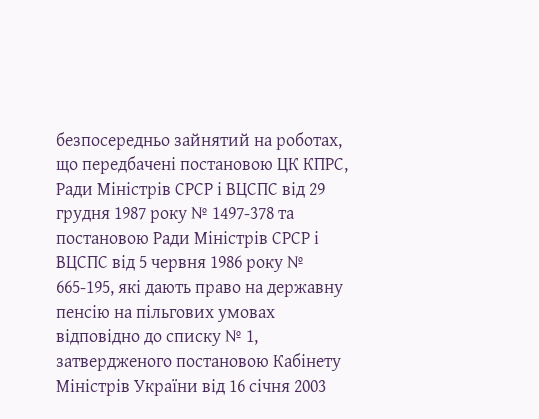безпосередньо зайнятий на роботах, що передбачені постановою ЦК КПРС, Ради Міністрів СРСР і ВЦСПС від 29 грудня 1987 року № 1497-378 та постановою Ради Міністрів СРСР і ВЦСПС від 5 червня 1986 року № 665-195, які дають право на державну пенсію на пільгових умовах відповідно до списку № 1, затвердженого постановою Кабінету Міністрів України від 16 січня 2003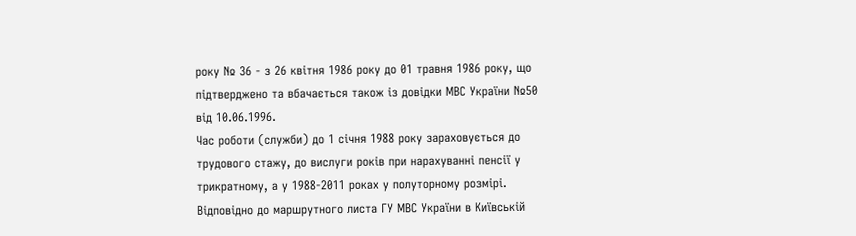року № 36 - з 26 квітня 1986 року до 01 травня 1986 року, що підтверджено та вбачається також із довідки МВС України №50 від 10.06.1996.
Час роботи (служби) до 1 січня 1988 року зараховується до трудового стажу, до вислуги років при нарахуванні пенсії у трикратному, а у 1988-2011 роках у полуторному розмірі.
Відповідно до маршрутного листа ГУ МВС України в Київській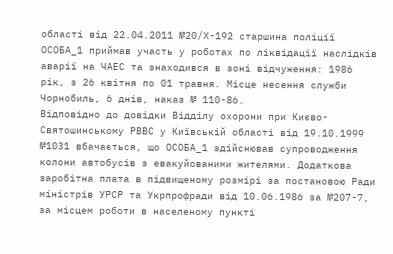області від 22.04.2011 №20/Х-192 старшина поліції ОСОБА_1 приймав участь у роботах по ліквідації наслідків аварії на ЧАЕС та знаходився в зоні відчуження: 1986 рік, з 26 квітня по 01 травня. Місце несення служби Чорнобиль, 6 днів, наказ № 110-86.
Відповідно до довідки Відділу охорони при Києво-Святошинському РВВС у Київській області від 19.10.1999 №1031 вбачається, що ОСОБА_1 здійснював супроводження колони автобусів з евакуйованими жителями. Додаткова заробітна плата в підвищеному розмірі за постановою Ради міністрів УРСР та Укрпрофради від 10.06.1986 за №207-7, за місцем роботи в населеному пункті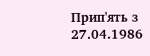Прип'ять з 27.04.1986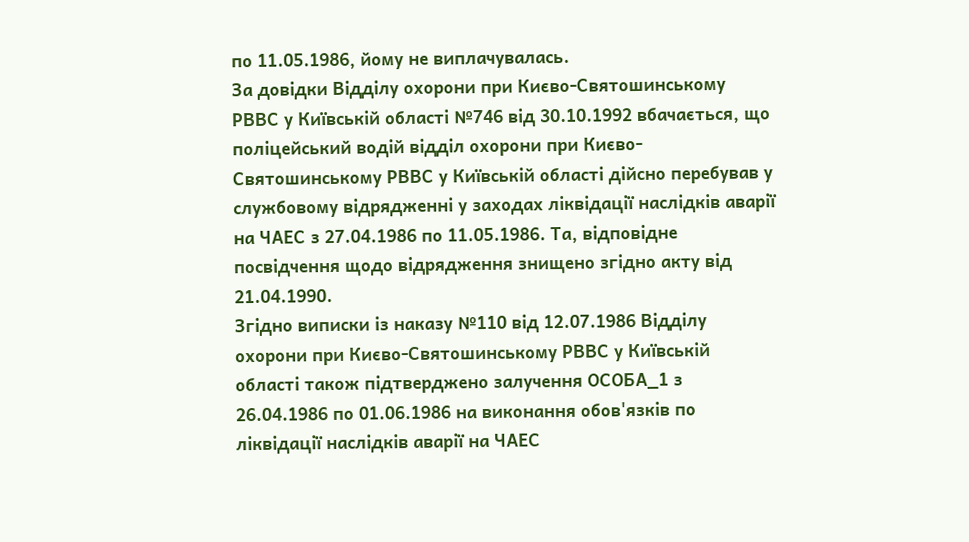по 11.05.1986, йому не виплачувалась.
За довідки Відділу охорони при Києво-Святошинському РВВС у Київській області №746 від 30.10.1992 вбачається, що поліцейський водій відділ охорони при Києво-Святошинському РВВС у Київській області дійсно перебував у службовому відрядженні у заходах ліквідації наслідків аварії на ЧАЕС з 27.04.1986 по 11.05.1986. Та, відповідне посвідчення щодо відрядження знищено згідно акту від 21.04.1990.
Згідно виписки із наказу №110 від 12.07.1986 Відділу охорони при Києво-Святошинському РВВС у Київській області також підтверджено залучення ОСОБА_1 з 26.04.1986 по 01.06.1986 на виконання обов'язків по ліквідації наслідків аварії на ЧАЕС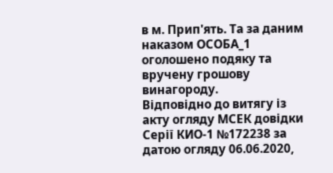в м. Прип'ять. Та за даним наказом ОСОБА_1 оголошено подяку та вручену грошову винагороду.
Відповідно до витягу із акту огляду МСЕК довідки Серії КИО-1 №172238 за датою огляду 06.06.2020,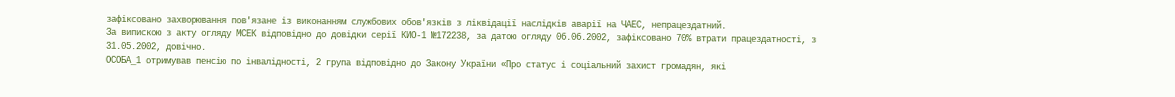зафіксовано захворювання пов'язане із виконанням службових обов'язків з ліквідації наслідків аварії на ЧАЕС, непрацездатний.
За випискою з акту огляду МСЕК відповідно до довідки серії КИО-1 №172238, за датою огляду 06.06.2002, зафіксовано 70% втрати працездатності, з 31.05.2002, довічно.
ОСОБА_1 отримував пенсію по інвалідності, 2 група відповідно до Закону України «Про статус і соціальний захист громадян, які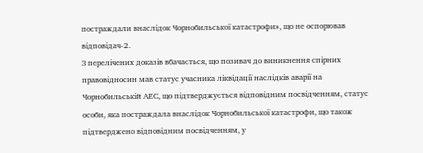постраждали внаслідок Чорнобильської катастрофи», що не оспорював відповідач-2.
З перелічених доказів вбачається, що позивач до виникнення спірних правовідносин мав статус учасника ліквідації наслідків аварії на Чорнобильській АЕС, що підтверджується відповідним посвідченням, статус особи, яка постраждала внаслідок Чорнобильської катастрофи, що також підтверджено відповідним посвідченням, у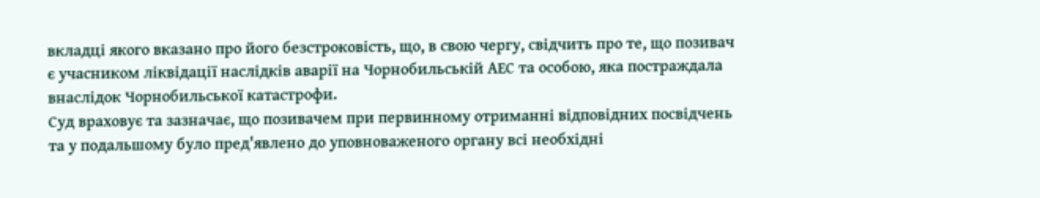вкладці якого вказано про його безстроковість, що, в свою чергу, свідчить про те, що позивач є учасником ліквідації наслідків аварії на Чорнобильській АЕС та особою, яка постраждала внаслідок Чорнобильської катастрофи.
Суд враховує та зазначає, що позивачем при первинному отриманні відповідних посвідчень та у подальшому було пред'явлено до уповноваженого органу всі необхідні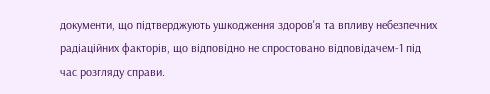документи, що підтверджують ушкодження здоров'я та впливу небезпечних радіаційних факторів, що відповідно не спростовано відповідачем-1 під час розгляду справи.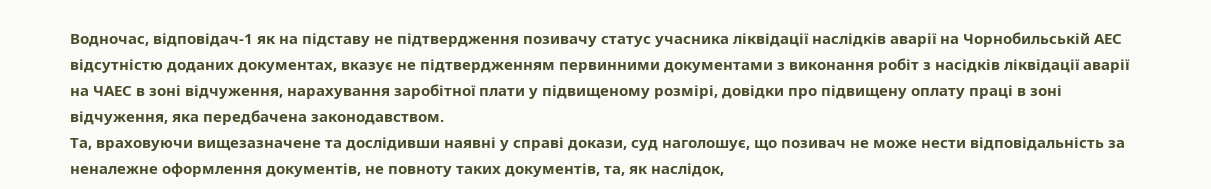Водночас, відповідач-1 як на підставу не підтвердження позивачу статус учасника ліквідації наслідків аварії на Чорнобильській АЕС відсутністю доданих документах, вказує не підтвердженням первинними документами з виконання робіт з насідків ліквідації аварії на ЧАЕС в зоні відчуження, нарахування заробітної плати у підвищеному розмірі, довідки про підвищену оплату праці в зоні відчуження, яка передбачена законодавством.
Та, враховуючи вищезазначене та дослідивши наявні у справі докази, суд наголошує, що позивач не може нести відповідальність за неналежне оформлення документів, не повноту таких документів, та, як наслідок,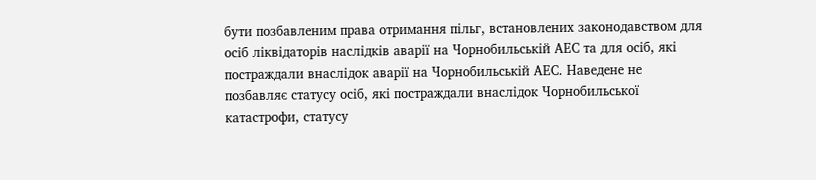бути позбавленим права отримання пільг, встановлених законодавством для осіб ліквідаторів наслідків аварії на Чорнобильській АЕС та для осіб, які постраждали внаслідок аварії на Чорнобильській АЕС. Наведене не позбавляє статусу осіб, які постраждали внаслідок Чорнобильської катастрофи, статусу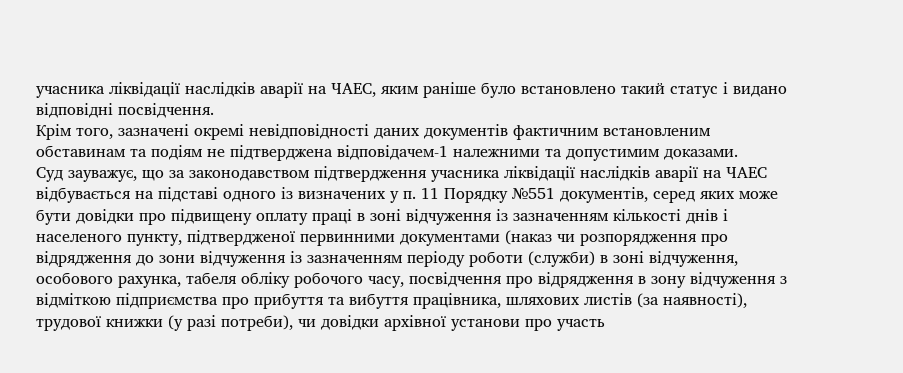учасника ліквідації наслідків аварії на ЧАЕС, яким раніше було встановлено такий статус і видано відповідні посвідчення.
Крім того, зазначені окремі невідповідності даних документів фактичним встановленим обставинам та подіям не підтверджена відповідачем-1 належними та допустимим доказами.
Суд зауважує, що за законодавством підтвердження учасника ліквідації наслідків аварії на ЧАЕС відбувається на підставі одного із визначених у п. 11 Порядку №551 документів, серед яких може бути довідки про підвищену оплату праці в зоні відчуження із зазначенням кількості днів і населеного пункту, підтвердженої первинними документами (наказ чи розпорядження про відрядження до зони відчуження із зазначенням періоду роботи (служби) в зоні відчуження, особового рахунка, табеля обліку робочого часу, посвідчення про відрядження в зону відчуження з відміткою підприємства про прибуття та вибуття працівника, шляхових листів (за наявності), трудової книжки (у разі потреби), чи довідки архівної установи про участь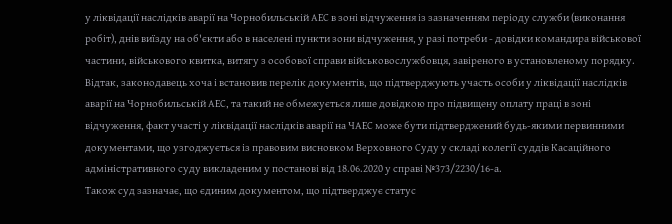у ліквідації наслідків аварії на Чорнобильській АЕС в зоні відчуження із зазначенням періоду служби (виконання робіт), днів виїзду на об'єкти або в населені пункти зони відчуження, у разі потреби - довідки командира військової частини, військового квитка, витягу з особової справи військовослужбовця, завіреного в установленому порядку.
Відтак, законодавець хоча і встановив перелік документів, що підтверджують участь особи у ліквідації наслідків аварії на Чорнобильській АЕС, та такий не обмежується лише довідкою про підвищену оплату праці в зоні відчуження, факт участі у ліквідації наслідків аварії на ЧАЕС може бути підтверджений будь-якими первинними документами, що узгоджується із правовим висновком Верховного Суду у складі колегії суддів Касаційного адміністративного суду викладеним у постанові від 18.06.2020 у справі №373/2230/16-а.
Також суд зазначає, що єдиним документом, що підтверджує статус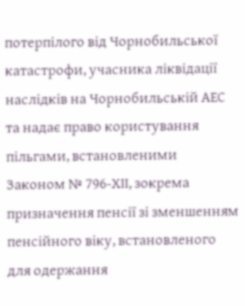потерпілого від Чорнобильської катастрофи, учасника ліквідації наслідків на Чорнобильській АЕС та надає право користування пільгами, встановленими Законом № 796-ХІІ, зокрема призначення пенсії зі зменшенням пенсійного віку, встановленого для одержання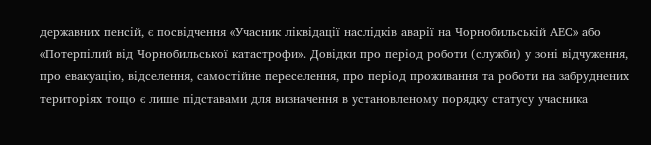державних пенсій, є посвідчення «Учасник ліквідації наслідків аварії на Чорнобильській АЕС» або «Потерпілий від Чорнобильської катастрофи». Довідки про період роботи (служби) у зоні відчуження, про евакуацію, відселення, самостійне переселення, про період проживання та роботи на забруднених територіях тощо є лише підставами для визначення в установленому порядку статусу учасника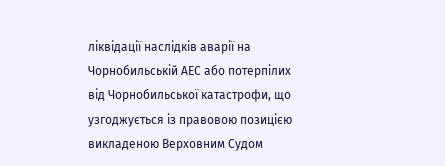ліквідації наслідків аварії на Чорнобильській АЕС або потерпілих від Чорнобильської катастрофи, що узгоджується із правовою позицією викладеною Верховним Судом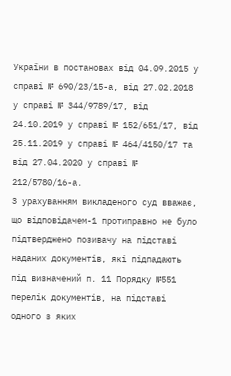України в постановах від 04.09.2015 у справі № 690/23/15-а, від 27.02.2018 у справі № 344/9789/17, від 24.10.2019 у справі № 152/651/17, від 25.11.2019 у справі № 464/4150/17 та від 27.04.2020 у справі № 212/5780/16-а.
З урахуванням викладеного суд вважає, що відповідачем-1 протиправно не було підтверджено позивачу на підставі наданих документів, які підпадають під визначений п. 11 Порядку №551 перелік документів, на підставі одного з яких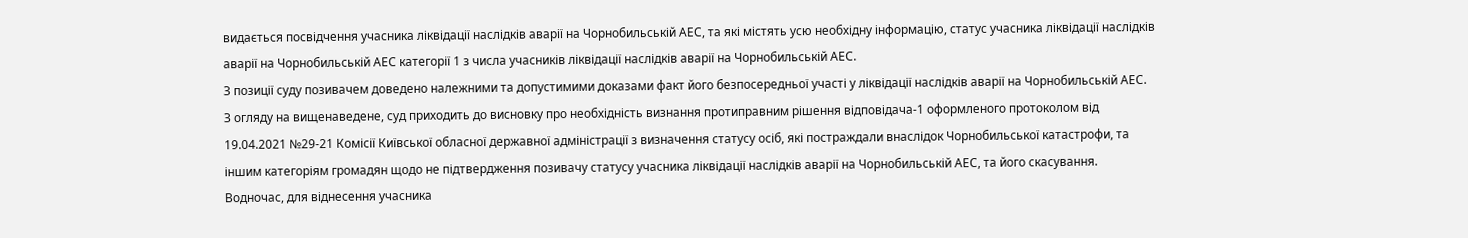видається посвідчення учасника ліквідації наслідків аварії на Чорнобильській АЕС, та які містять усю необхідну інформацію, статус учасника ліквідації наслідків аварії на Чорнобильській АЕС категорії 1 з числа учасників ліквідації наслідків аварії на Чорнобильській АЕС.
З позиції суду позивачем доведено належними та допустимими доказами факт його безпосередньої участі у ліквідації наслідків аварії на Чорнобильській АЕС.
З огляду на вищенаведене, суд приходить до висновку про необхідність визнання протиправним рішення відповідача-1 оформленого протоколом від 19.04.2021 №29-21 Комісії Київської обласної державної адміністрації з визначення статусу осіб, які постраждали внаслідок Чорнобильської катастрофи, та іншим категоріям громадян щодо не підтвердження позивачу статусу учасника ліквідації наслідків аварії на Чорнобильській АЕС, та його скасування.
Водночас, для віднесення учасника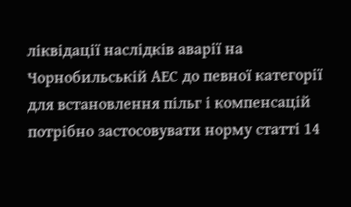ліквідації наслідків аварії на Чорнобильській АЕС до певної категорії для встановлення пільг і компенсацій потрібно застосовувати норму статті 14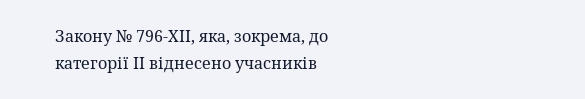Закону № 796-ХІІ, яка, зокрема, до категорії ІІ віднесено учасників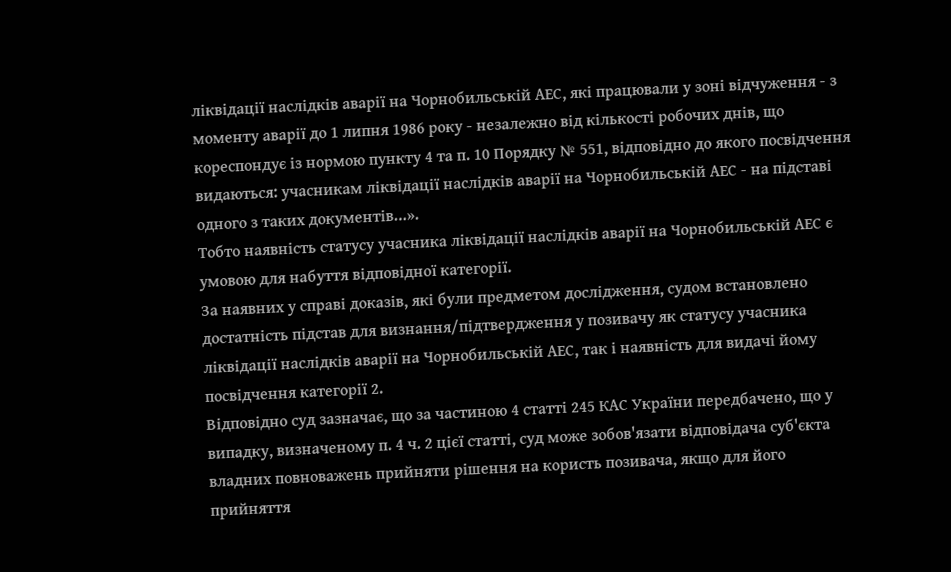ліквідації наслідків аварії на Чорнобильській АЕС, які працювали у зоні відчуження - з моменту аварії до 1 липня 1986 року - незалежно від кількості робочих днів, що кореспондує із нормою пункту 4 та п. 10 Порядку № 551, відповідно до якого посвідчення видаються: учасникам ліквідації наслідків аварії на Чорнобильській АЕС - на підставі одного з таких документів…».
Тобто наявність статусу учасника ліквідації наслідків аварії на Чорнобильській АЕС є умовою для набуття відповідної категорії.
За наявних у справі доказів, які були предметом дослідження, судом встановлено достатність підстав для визнання/підтвердження у позивачу як статусу учасника ліквідації наслідків аварії на Чорнобильській АЕС, так і наявність для видачі йому посвідчення категорії 2.
Відповідно суд зазначає, що за частиною 4 статті 245 КАС України передбачено, що у випадку, визначеному п. 4 ч. 2 цієї статті, суд може зобов'язати відповідача суб'єкта владних повноважень прийняти рішення на користь позивача, якщо для його прийняття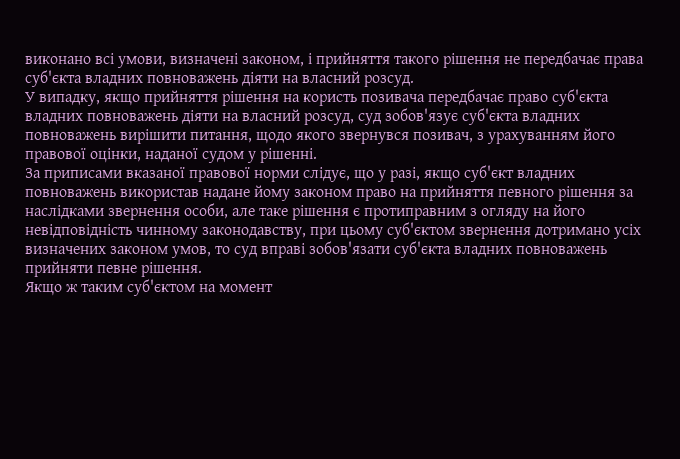виконано всі умови, визначені законом, і прийняття такого рішення не передбачає права суб'єкта владних повноважень діяти на власний розсуд.
У випадку, якщо прийняття рішення на користь позивача передбачає право суб'єкта владних повноважень діяти на власний розсуд, суд зобов'язує суб'єкта владних повноважень вирішити питання, щодо якого звернувся позивач, з урахуванням його правової оцінки, наданої судом у рішенні.
За приписами вказаної правової норми слідує, що у разі, якщо суб'єкт владних повноважень використав надане йому законом право на прийняття певного рішення за наслідками звернення особи, але таке рішення є протиправним з огляду на його невідповідність чинному законодавству, при цьому суб'єктом звернення дотримано усіх визначених законом умов, то суд вправі зобов'язати суб'єкта владних повноважень прийняти певне рішення.
Якщо ж таким суб'єктом на момент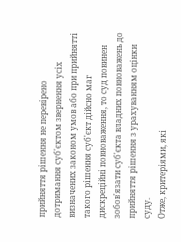прийняття рішення не перевірено дотримання суб'єктом звернення усіх визначених законом умов або при прийнятті такого рішення суб'єкт дійсно маг дискреційні повноваження, то суд повинен зобов'язати суб'єкта владних повноважень до прийняття рішення з урахуванням оцінки суду.
Отже, критеріями, які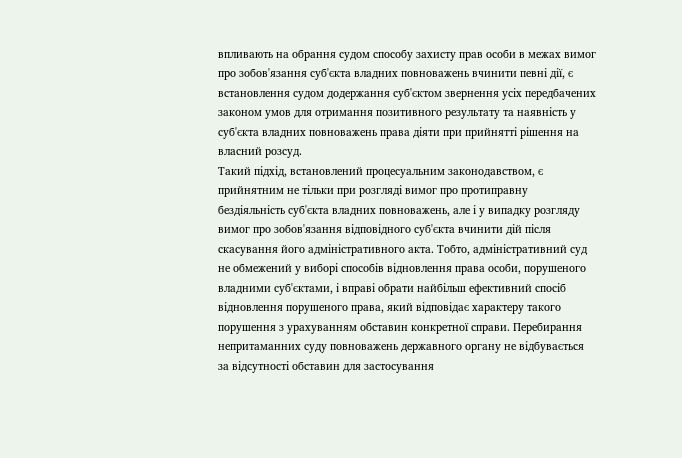впливають на обрання судом способу захисту прав особи в межах вимог про зобов'язання суб'єкта владних повноважень вчинити певні дії, є встановлення судом додержання суб'єктом звернення усіх передбачених законом умов для отримання позитивного результату та наявність у суб'єкта владних повноважень права діяти при прийнятті рішення на власний розсуд.
Такий підхід, встановлений процесуальним законодавством, є прийнятним не тільки при розгляді вимог про протиправну бездіяльність суб'єкта владних повноважень, але і у випадку розгляду вимог про зобов'язання відповідного суб'єкта вчинити дій після скасування його адміністративного акта. Тобто, адміністративний суд не обмежений у виборі способів відновлення права особи, порушеного владними суб'єктами, і вправі обрати найбільш ефективний спосіб відновлення порушеного права, який відповідає характеру такого порушення з урахуванням обставин конкретної справи. Перебирання непритаманних суду повноважень державного органу не відбувається за відсутності обставин для застосування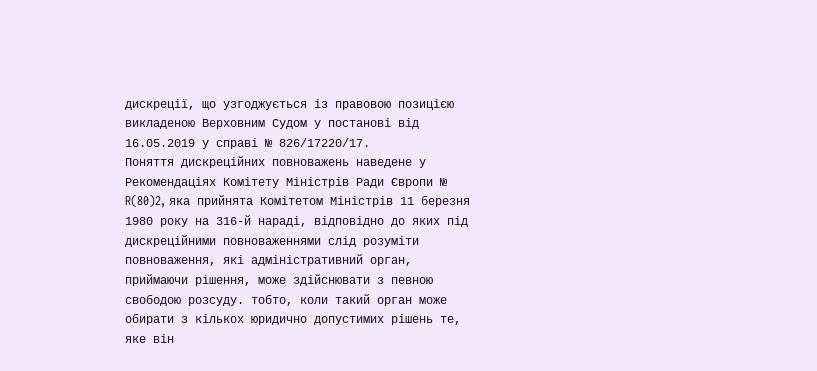дискреції, що узгоджується із правовою позицією викладеною Верховним Судом у постанові від 16.05.2019 у справі № 826/17220/17.
Поняття дискреційних повноважень наведене у Рекомендаціях Комітету Міністрів Ради Європи № R(80)2, яка прийнята Комітетом Міністрів 11 березня 1980 року на 316-й нараді, відповідно до яких під дискреційними повноваженнями слід розуміти повноваження, які адміністративний орган, приймаючи рішення, може здійснювати з певною свободою розсуду. тобто, коли такий орган може обирати з кількох юридично допустимих рішень те, яке він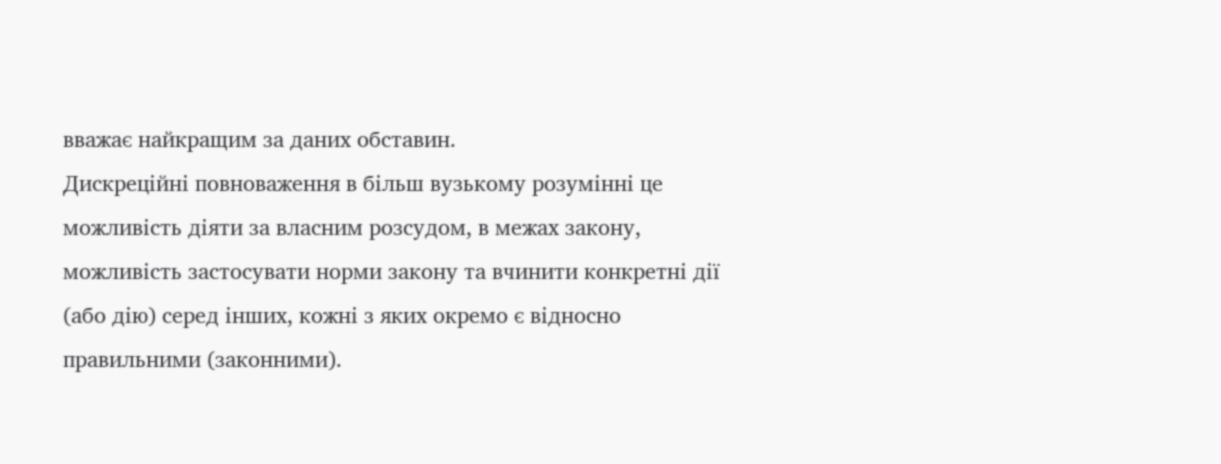вважає найкращим за даних обставин.
Дискреційні повноваження в більш вузькому розумінні це можливість діяти за власним розсудом, в межах закону, можливість застосувати норми закону та вчинити конкретні дії (або дію) серед інших, кожні з яких окремо є відносно правильними (законними).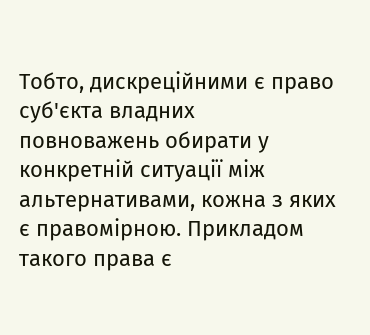Тобто, дискреційними є право суб'єкта владних повноважень обирати у конкретній ситуації між альтернативами, кожна з яких є правомірною. Прикладом такого права є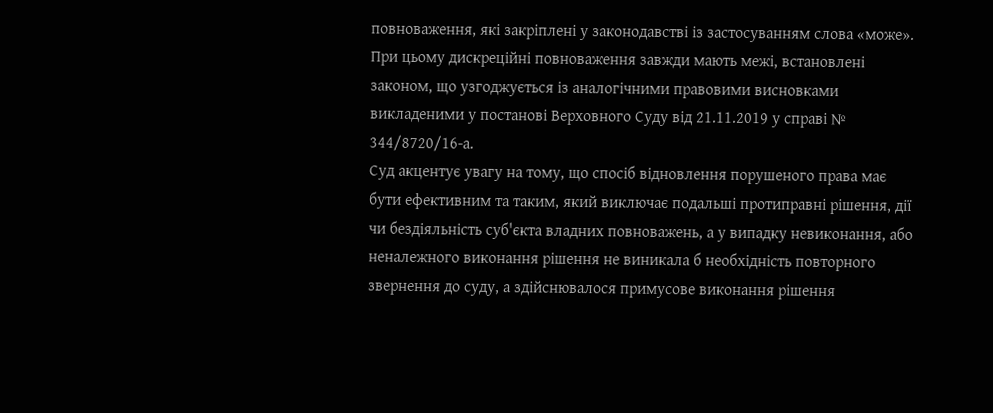повноваження, які закріплені у законодавстві із застосуванням слова «може». При цьому дискреційні повноваження завжди мають межі, встановлені законом, що узгоджується із аналогічними правовими висновками викладеними у постанові Верховного Суду від 21.11.2019 у справі № 344/8720/16-а.
Суд акцентує увагу на тому, що спосіб відновлення порушеного права має бути ефективним та таким, який виключає подальші протиправні рішення, дії чи бездіяльність суб'єкта владних повноважень, а у випадку невиконання, або неналежного виконання рішення не виникала б необхідність повторного звернення до суду, а здійснювалося примусове виконання рішення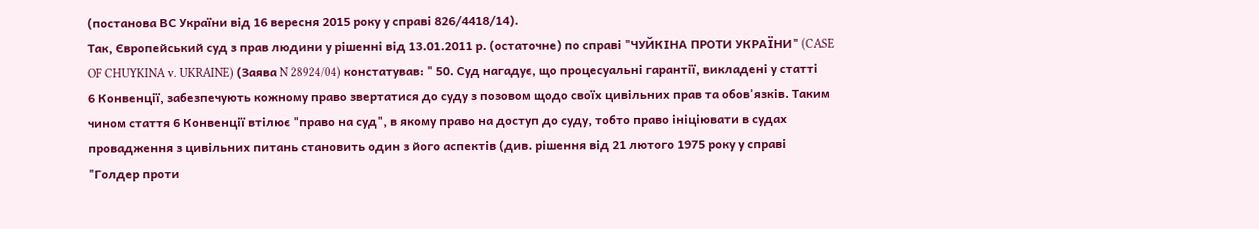(постанова ВС України від 16 вересня 2015 року у справі 826/4418/14).
Так, Європейський суд з прав людини у рішенні від 13.01.2011 р. (остаточне) по справі "ЧУЙКІНА ПРОТИ УКРАЇНИ" (CASE OF CHUYKINA v. UKRAINE) (Заява N 28924/04) констатував: " 50. Суд нагадує, що процесуальні гарантії, викладені у статті 6 Конвенції, забезпечують кожному право звертатися до суду з позовом щодо своїх цивільних прав та обов'язків. Таким чином стаття 6 Конвенції втілює "право на суд", в якому право на доступ до суду, тобто право ініціювати в судах провадження з цивільних питань становить один з його аспектів (див. рішення від 21 лютого 1975 року у справі "Голдер проти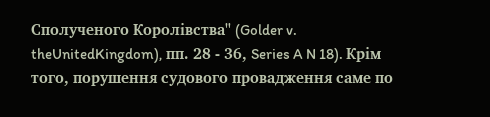Сполученого Королівства" (Golder v. theUnitedKingdom), пп. 28 - 36, Series A N 18). Крім того, порушення судового провадження саме по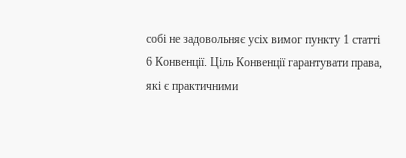собі не задовольняє усіх вимог пункту 1 статті 6 Конвенції. Ціль Конвенції гарантувати права, які є практичними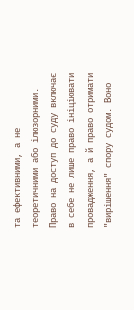та ефективними, а не теоретичними або ілюзорними. Право на доступ до суду включає в себе не лише право ініціювати провадження, а й право отримати "вирішення" спору судом. Воно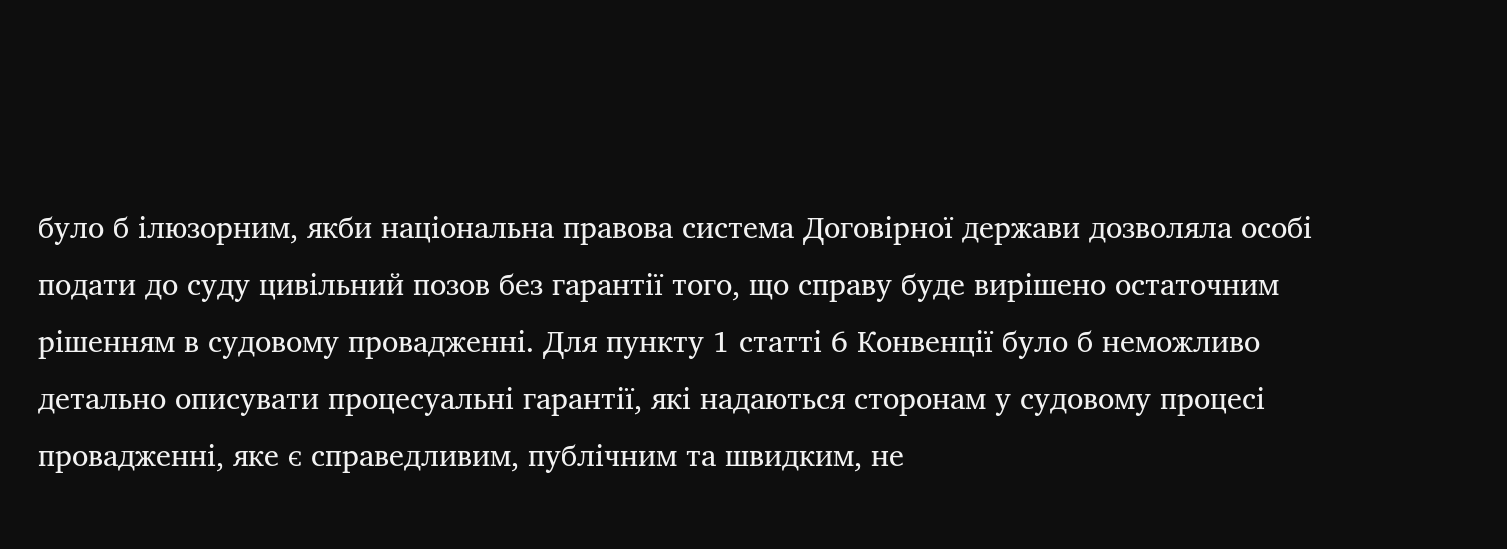було б ілюзорним, якби національна правова система Договірної держави дозволяла особі подати до суду цивільний позов без гарантії того, що справу буде вирішено остаточним рішенням в судовому провадженні. Для пункту 1 статті 6 Конвенції було б неможливо детально описувати процесуальні гарантії, які надаються сторонам у судовому процесі провадженні, яке є справедливим, публічним та швидким, не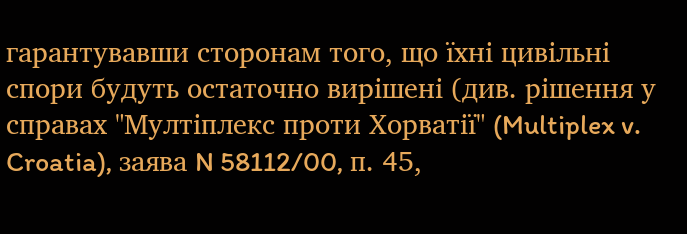гарантувавши сторонам того, що їхні цивільні спори будуть остаточно вирішені (див. рішення у справах "Мултіплекс проти Хорватії" (Multiplex v. Croatia), заява N 58112/00, п. 45,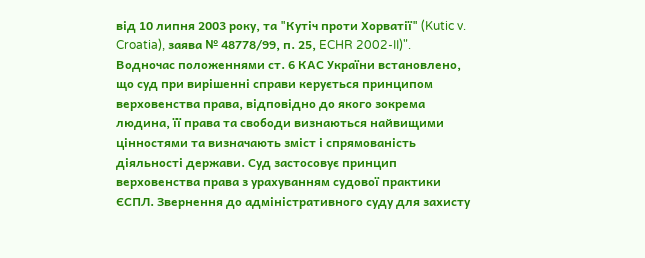від 10 липня 2003 року, та "Кутіч проти Хорватії" (Kutic v. Croatia), заява № 48778/99, п. 25, ECHR 2002-II)".
Водночас положеннями ст. 6 КАС України встановлено, що суд при вирішенні справи керується принципом верховенства права, відповідно до якого зокрема людина, її права та свободи визнаються найвищими цінностями та визначають зміст і спрямованість діяльності держави. Суд застосовує принцип верховенства права з урахуванням судової практики ЄСПЛ. Звернення до адміністративного суду для захисту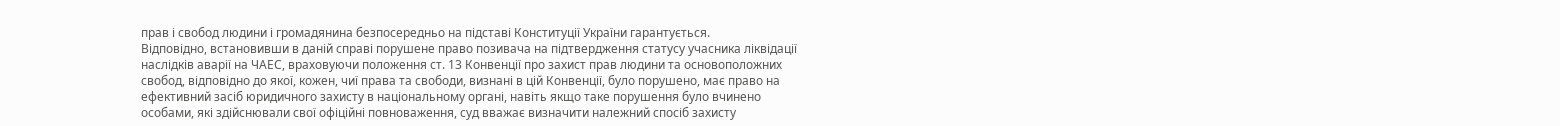прав і свобод людини і громадянина безпосередньо на підставі Конституції України гарантується.
Відповідно, встановивши в даній справі порушене право позивача на підтвердження статусу учасника ліквідації наслідків аварії на ЧАЕС, враховуючи положення ст. 13 Конвенції про захист прав людини та основоположних свобод, відповідно до якої, кожен, чиї права та свободи, визнані в цій Конвенції, було порушено, має право на ефективний засіб юридичного захисту в національному органі, навіть якщо таке порушення було вчинено особами, які здійснювали свої офіційні повноваження, суд вважає визначити належний спосіб захисту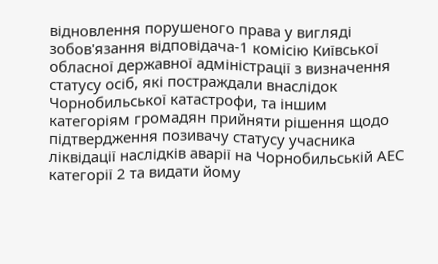відновлення порушеного права у вигляді зобов'язання відповідача-1 комісію Київської обласної державної адміністрації з визначення статусу осіб, які постраждали внаслідок Чорнобильської катастрофи, та іншим категоріям громадян прийняти рішення щодо підтвердження позивачу статусу учасника ліквідації наслідків аварії на Чорнобильській АЕС категорії 2 та видати йому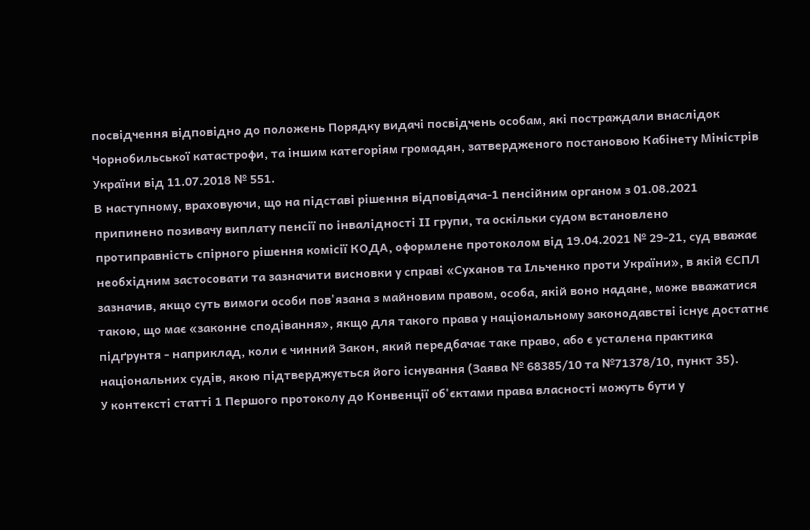посвідчення відповідно до положень Порядку видачі посвідчень особам, які постраждали внаслідок Чорнобильської катастрофи, та іншим категоріям громадян, затвердженого постановою Кабінету Міністрів України від 11.07.2018 № 551.
В наступному, враховуючи, що на підставі рішення відповідача-1 пенсійним органом з 01.08.2021 припинено позивачу виплату пенсії по інвалідності ІІ групи, та оскільки судом встановлено протиправність спірного рішення комісії КОДА, оформлене протоколом від 19.04.2021 № 29-21, суд вважає необхідним застосовати та зазначити висновки у справі «Суханов та Ільченко проти України», в якій ЄСПЛ зазначив, якщо суть вимоги особи пов'язана з майновим правом, особа, якій воно надане, може вважатися такою, що має «законне сподівання», якщо для такого права у національному законодавстві існує достатнє підґрунтя - наприклад, коли є чинний Закон, який передбачає таке право, або є усталена практика національних судів, якою підтверджується його існування (Заява № 68385/10 та №71378/10, пункт 35).
У контексті статті 1 Першого протоколу до Конвенції об'єктами права власності можуть бути у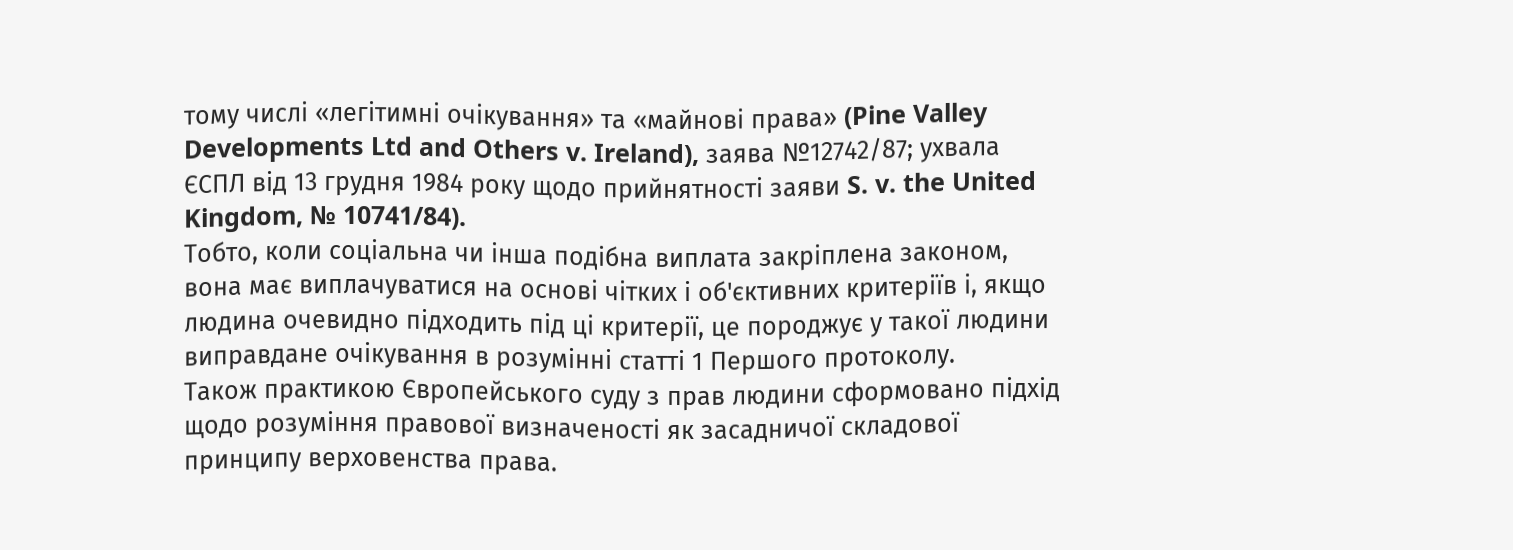тому числі «легітимні очікування» та «майнові права» (Pine Valley Developments Ltd and Others v. Ireland), заява №12742/87; ухвала ЄСПЛ від 13 грудня 1984 року щодо прийнятності заяви S. v. the United Kingdom, № 10741/84).
Тобто, коли соціальна чи інша подібна виплата закріплена законом, вона має виплачуватися на основі чітких і об'єктивних критеріїв і, якщо людина очевидно підходить під ці критерії, це породжує у такої людини виправдане очікування в розумінні статті 1 Першого протоколу.
Також практикою Європейського суду з прав людини сформовано підхід щодо розуміння правової визначеності як засадничої складової принципу верховенства права.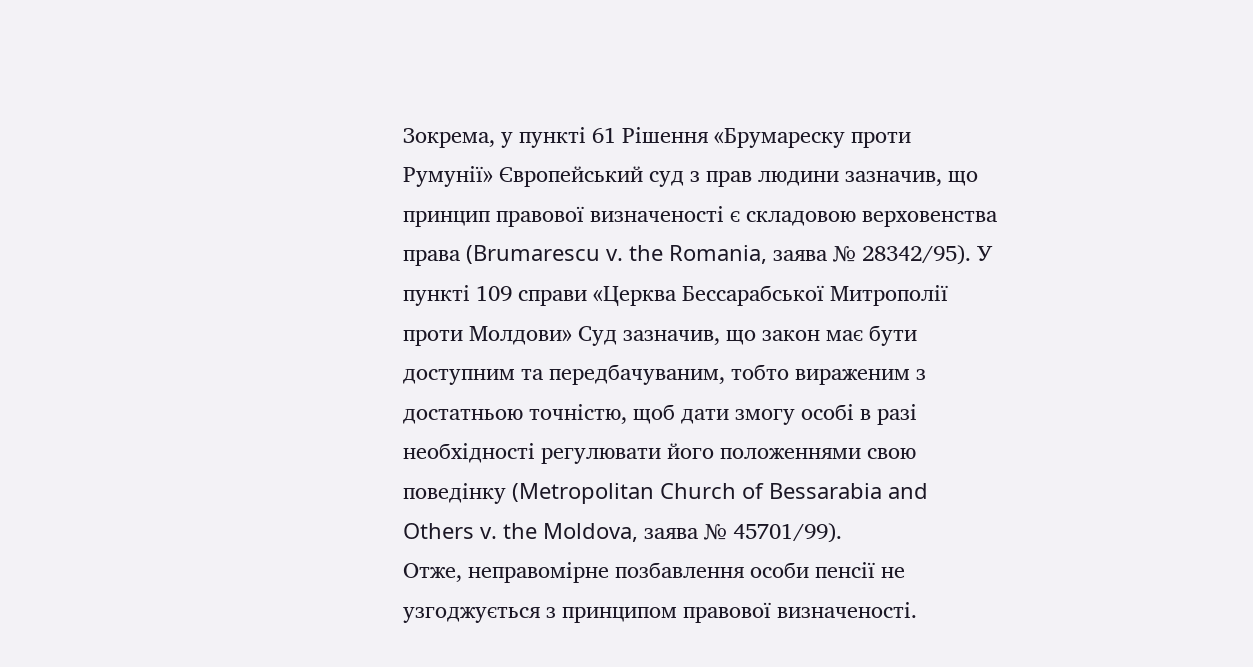Зокрема, у пункті 61 Рішення «Брумареску проти Румунії» Європейський суд з прав людини зазначив, що принцип правової визначеності є складовою верховенства права (Brumarescu v. the Romania, заява № 28342/95). У пункті 109 справи «Церква Бессарабської Митрополії проти Молдови» Суд зазначив, що закон має бути доступним та передбачуваним, тобто вираженим з достатньою точністю, щоб дати змогу особі в разі необхідності регулювати його положеннями свою поведінку (Metropolitan Church of Bessarabia and Others v. the Moldova, заява № 45701/99).
Отже, неправомірне позбавлення особи пенсії не узгоджується з принципом правової визначеності.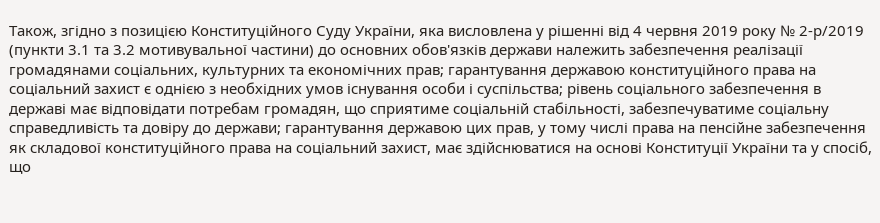Також, згідно з позицією Конституційного Суду України, яка висловлена у рішенні від 4 червня 2019 року № 2-р/2019 (пункти 3.1 та 3.2 мотивувальної частини) до основних обов'язків держави належить забезпечення реалізації громадянами соціальних, культурних та економічних прав; гарантування державою конституційного права на соціальний захист є однією з необхідних умов існування особи і суспільства; рівень соціального забезпечення в державі має відповідати потребам громадян, що сприятиме соціальній стабільності, забезпечуватиме соціальну справедливість та довіру до держави; гарантування державою цих прав, у тому числі права на пенсійне забезпечення як складової конституційного права на соціальний захист, має здійснюватися на основі Конституції України та у спосіб, що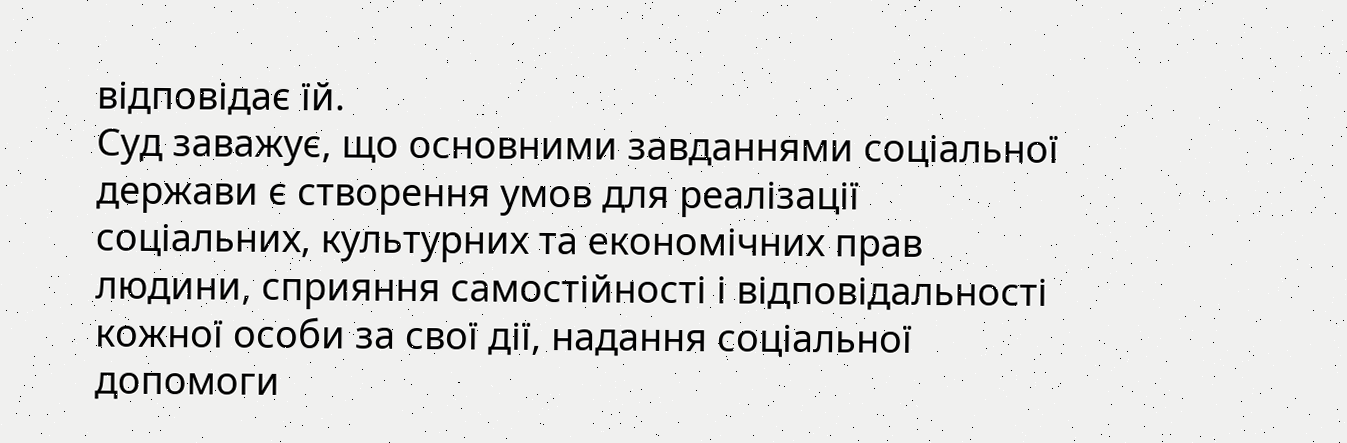відповідає їй.
Суд заважує, що основними завданнями соціальної держави є створення умов для реалізації соціальних, культурних та економічних прав людини, сприяння самостійності і відповідальності кожної особи за свої дії, надання соціальної допомоги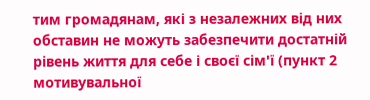тим громадянам, які з незалежних від них обставин не можуть забезпечити достатній рівень життя для себе і своєї сім'ї (пункт 2 мотивувальної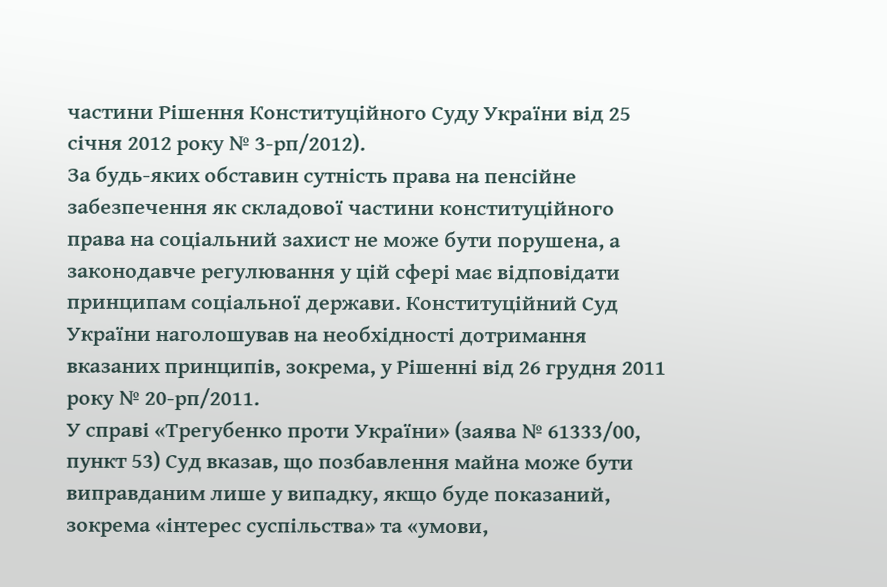частини Рішення Конституційного Суду України від 25 січня 2012 року № 3-рп/2012).
За будь-яких обставин сутність права на пенсійне забезпечення як складової частини конституційного права на соціальний захист не може бути порушена, а законодавче регулювання у цій сфері має відповідати принципам соціальної держави. Конституційний Суд України наголошував на необхідності дотримання вказаних принципів, зокрема, у Рішенні від 26 грудня 2011 року № 20-рп/2011.
У справі «Трегубенко проти України» (заява № 61333/00, пункт 53) Суд вказав, що позбавлення майна може бути виправданим лише у випадку, якщо буде показаний, зокрема «інтерес суспільства» та «умови,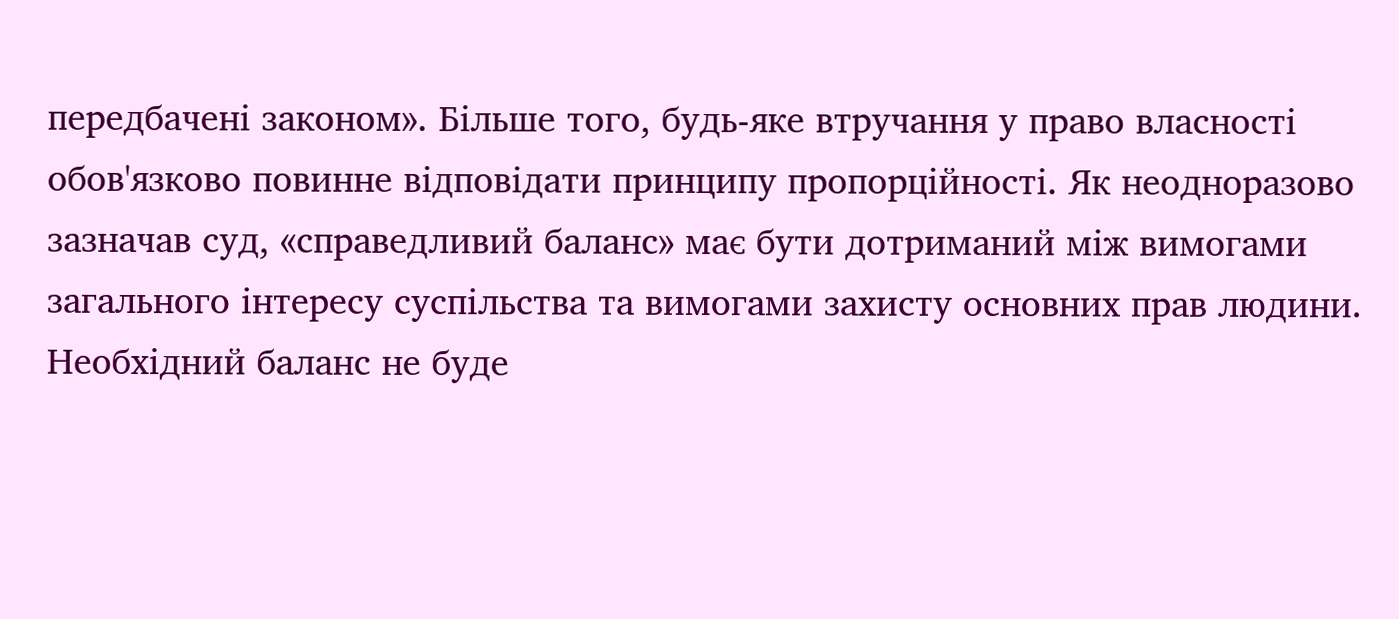передбачені законом». Більше того, будь-яке втручання у право власності обов'язково повинне відповідати принципу пропорційності. Як неодноразово зазначав суд, «справедливий баланс» має бути дотриманий між вимогами загального інтересу суспільства та вимогами захисту основних прав людини. Необхідний баланс не буде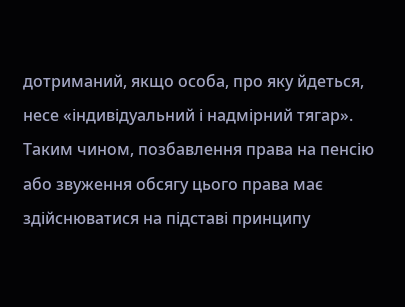дотриманий, якщо особа, про яку йдеться, несе «індивідуальний і надмірний тягар».
Таким чином, позбавлення права на пенсію або звуження обсягу цього права має здійснюватися на підставі принципу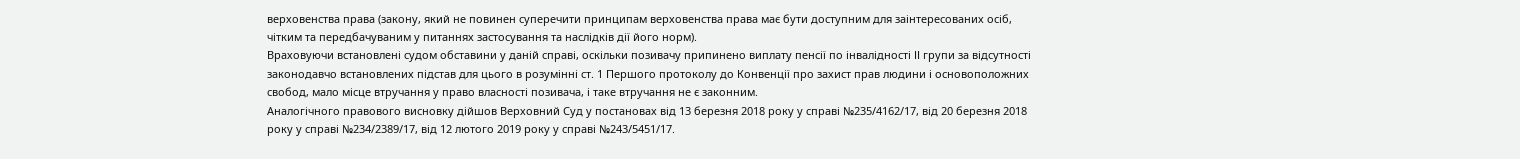верховенства права (закону, який не повинен суперечити принципам верховенства права має бути доступним для заінтересованих осіб, чітким та передбачуваним у питаннях застосування та наслідків дії його норм).
Враховуючи встановлені судом обставини у даній справі, оскільки позивачу припинено виплату пенсії по інвалідності ІІ групи за відсутності законодавчо встановлених підстав для цього в розумінні ст. 1 Першого протоколу до Конвенції про захист прав людини і основоположних свобод, мало місце втручання у право власності позивача, і таке втручання не є законним.
Аналогічного правового висновку дійшов Верховний Суд у постановах від 13 березня 2018 року у справі №235/4162/17, від 20 березня 2018 року у справі №234/2389/17, від 12 лютого 2019 року у справі №243/5451/17.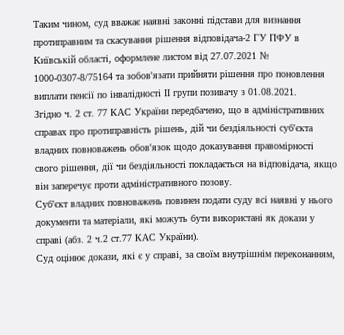Таким чином, суд вважає наявні законні підстави для визнання протиправним та скасування рішення відповідача-2 ГУ ПФУ в Київській області, оформлене листом від 27.07.2021 № 1000-0307-8/75164 та зобов'язати прийняти рішення про поновлення виплати пенсії по інвалідності ІІ групи позивачу з 01.08.2021.
Згідно ч. 2 ст. 77 КАС України передбачено, що в адміністративних справах про протиправність рішень, дій чи бездіяльності суб'єкта владних повноважень обов'язок щодо доказування правомірності свого рішення, дії чи бездіяльності покладається на відповідача, якщо він заперечує проти адміністративного позову.
Суб'єкт владних повноважень повинен подати суду всі наявні у нього документи та матеріали, які можуть бути використані як докази у справі (абз. 2 ч.2 ст.77 КАС України).
Суд оцінює докази, які є у справі, за своїм внутрішнім переконанням,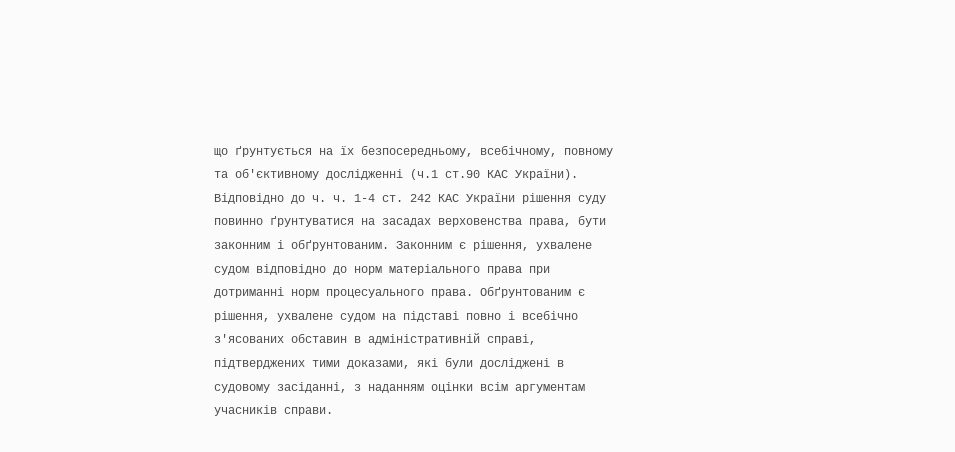що ґрунтується на їх безпосередньому, всебічному, повному та об'єктивному дослідженні (ч.1 ст.90 КАС України).
Відповідно до ч. ч. 1-4 ст. 242 КАС України рішення суду повинно ґрунтуватися на засадах верховенства права, бути законним і обґрунтованим. Законним є рішення, ухвалене судом відповідно до норм матеріального права при дотриманні норм процесуального права. Обґрунтованим є рішення, ухвалене судом на підставі повно і всебічно з'ясованих обставин в адміністративній справі, підтверджених тими доказами, які були досліджені в судовому засіданні, з наданням оцінки всім аргументам учасників справи.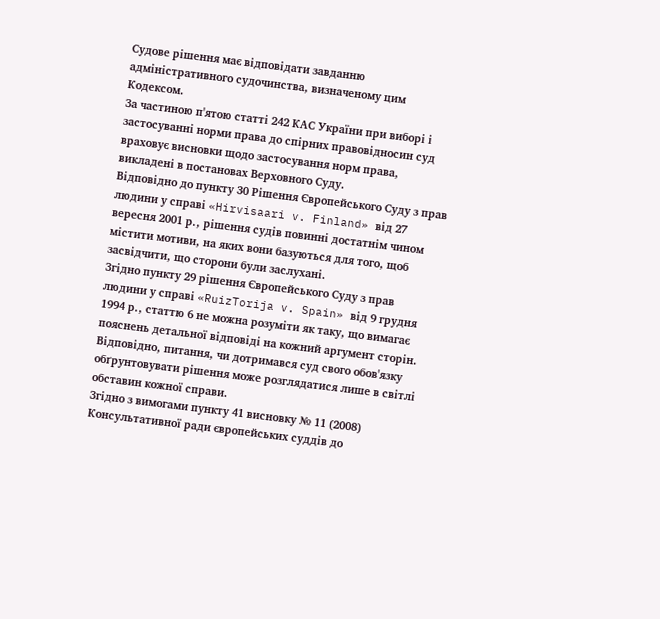Судове рішення має відповідати завданню адміністративного судочинства, визначеному цим Кодексом.
За частиною п'ятою статті 242 КАС України при виборі і застосуванні норми права до спірних правовідносин суд враховує висновки щодо застосування норм права, викладені в постановах Верховного Суду.
Відповідно до пункту 30 Рішення Європейського Суду з прав людини у справі «Hirvisaari v. Finland» від 27 вересня 2001 р., рішення судів повинні достатнім чином містити мотиви, на яких вони базуються для того, щоб засвідчити, що сторони були заслухані.
Згідно пункту 29 рішення Європейського Суду з прав людини у справі «RuizTorija v. Spain» від 9 грудня 1994 р., статтю 6 не можна розуміти як таку, що вимагає пояснень детальної відповіді на кожний аргумент сторін. Відповідно, питання, чи дотримався суд свого обов'язку обґрунтовувати рішення може розглядатися лише в світлі обставин кожної справи.
Згідно з вимогами пункту 41 висновку № 11 (2008) Консультативної ради європейських суддів до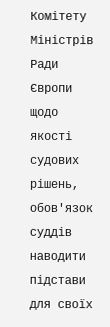Комітету Міністрів Ради Європи щодо якості судових рішень, обов'язок суддів наводити підстави для своїх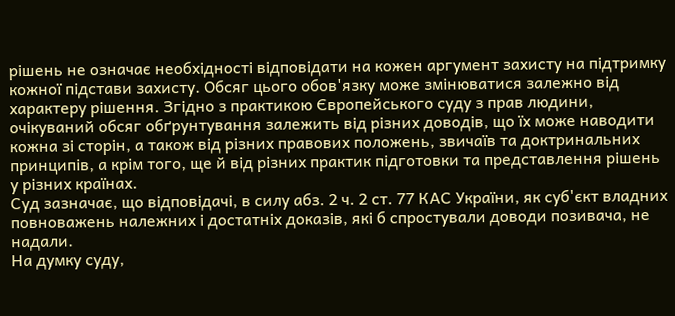рішень не означає необхідності відповідати на кожен аргумент захисту на підтримку кожної підстави захисту. Обсяг цього обов'язку може змінюватися залежно від характеру рішення. Згідно з практикою Європейського суду з прав людини, очікуваний обсяг обґрунтування залежить від різних доводів, що їх може наводити кожна зі сторін, а також від різних правових положень, звичаїв та доктринальних принципів, а крім того, ще й від різних практик підготовки та представлення рішень у різних країнах.
Суд зазначає, що відповідачі, в силу абз. 2 ч. 2 ст. 77 КАС України, як суб'єкт владних повноважень належних і достатніх доказів, які б спростували доводи позивача, не надали.
На думку суду,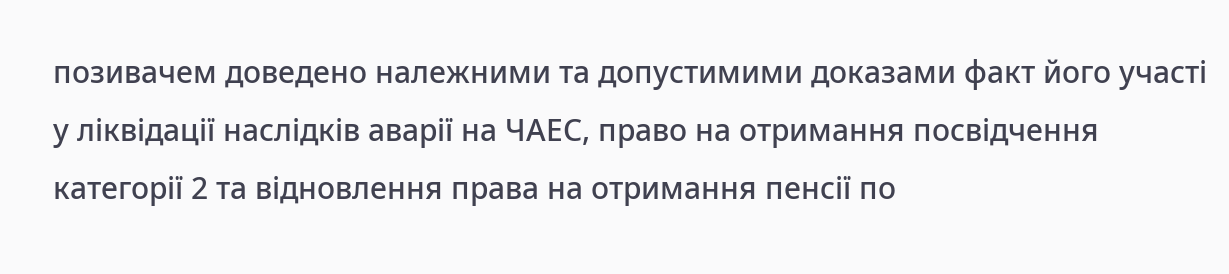позивачем доведено належними та допустимими доказами факт його участі у ліквідації наслідків аварії на ЧАЕС, право на отримання посвідчення категорії 2 та відновлення права на отримання пенсії по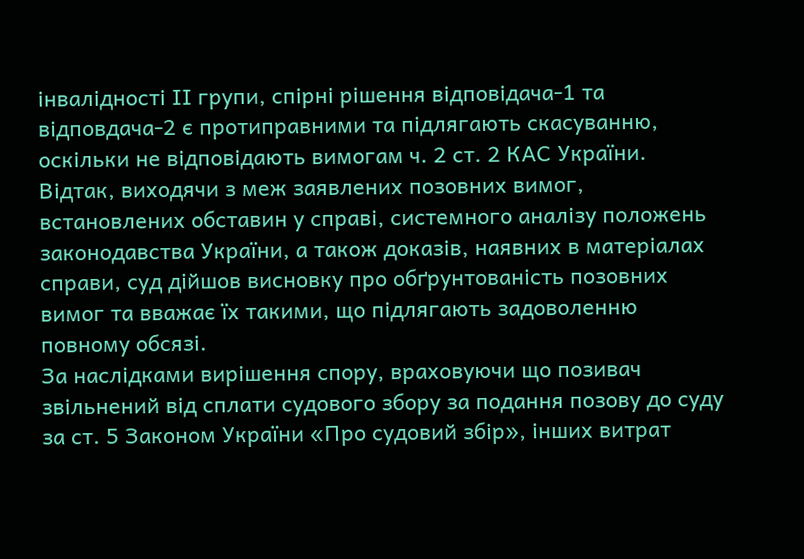інвалідності ІІ групи, спірні рішення відповідача-1 та відповдача-2 є протиправними та підлягають скасуванню, оскільки не відповідають вимогам ч. 2 ст. 2 КАС України.
Відтак, виходячи з меж заявлених позовних вимог, встановлених обставин у справі, системного аналізу положень законодавства України, а також доказів, наявних в матеріалах справи, суд дійшов висновку про обґрунтованість позовних вимог та вважає їх такими, що підлягають задоволенню повному обсязі.
За наслідками вирішення спору, враховуючи що позивач звільнений від сплати судового збору за подання позову до суду за ст. 5 Законом України «Про судовий збір», інших витрат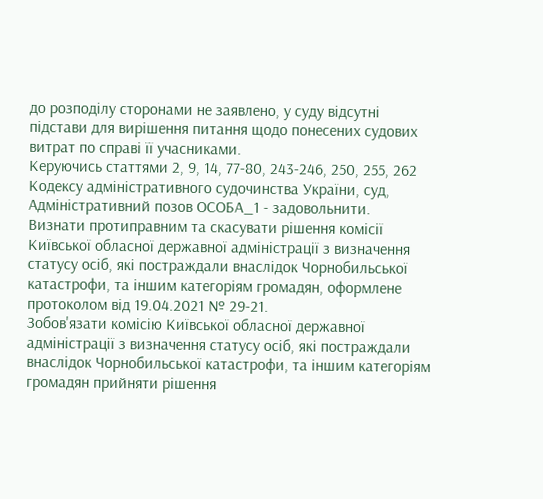до розподілу сторонами не заявлено, у суду відсутні підстави для вирішення питання щодо понесених судових витрат по справі її учасниками.
Керуючись статтями 2, 9, 14, 77-80, 243-246, 250, 255, 262 Кодексу адміністративного судочинства України, суд,
Адміністративний позов ОСОБА_1 - задовольнити.
Визнати протиправним та скасувати рішення комісії Київської обласної державної адміністрації з визначення статусу осіб, які постраждали внаслідок Чорнобильської катастрофи, та іншим категоріям громадян, оформлене протоколом від 19.04.2021 № 29-21.
Зобов'язати комісію Київської обласної державної адміністрації з визначення статусу осіб, які постраждали внаслідок Чорнобильської катастрофи, та іншим категоріям громадян прийняти рішення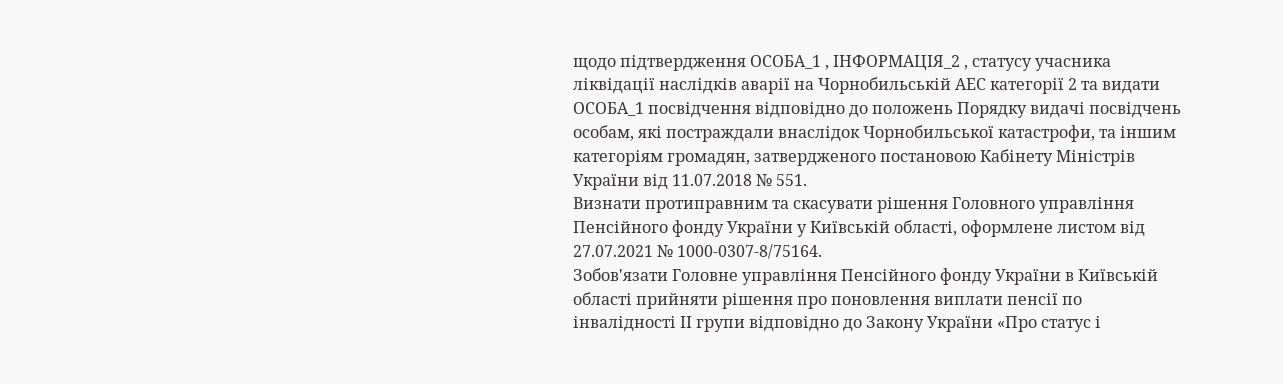щодо підтвердження ОСОБА_1 , ІНФОРМАЦІЯ_2 , статусу учасника ліквідації наслідків аварії на Чорнобильській АЕС категорії 2 та видати ОСОБА_1 посвідчення відповідно до положень Порядку видачі посвідчень особам, які постраждали внаслідок Чорнобильської катастрофи, та іншим категоріям громадян, затвердженого постановою Кабінету Міністрів України від 11.07.2018 № 551.
Визнати протиправним та скасувати рішення Головного управління Пенсійного фонду України у Київській області, оформлене листом від 27.07.2021 № 1000-0307-8/75164.
Зобов'язати Головне управління Пенсійного фонду України в Київській області прийняти рішення про поновлення виплати пенсії по інвалідності ІІ групи відповідно до Закону України «Про статус і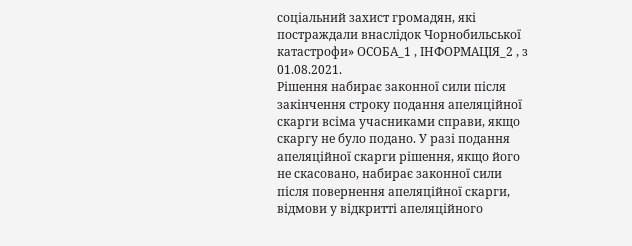соціальний захист громадян, які постраждали внаслідок Чорнобильської катастрофи» ОСОБА_1 , ІНФОРМАЦІЯ_2 , з 01.08.2021.
Рішення набирає законної сили після закінчення строку подання апеляційної скарги всіма учасниками справи, якщо скаргу не було подано. У разі подання апеляційної скарги рішення, якщо його не скасовано, набирає законної сили після повернення апеляційної скарги, відмови у відкритті апеляційного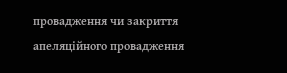провадження чи закриття апеляційного провадження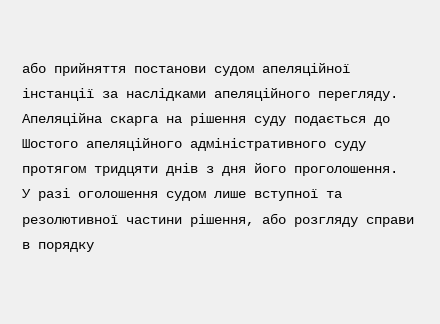або прийняття постанови судом апеляційної інстанції за наслідками апеляційного перегляду.
Апеляційна скарга на рішення суду подається до Шостого апеляційного адміністративного суду протягом тридцяти днів з дня його проголошення.
У разі оголошення судом лише вступної та резолютивної частини рішення, або розгляду справи в порядку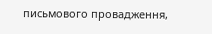письмового провадження,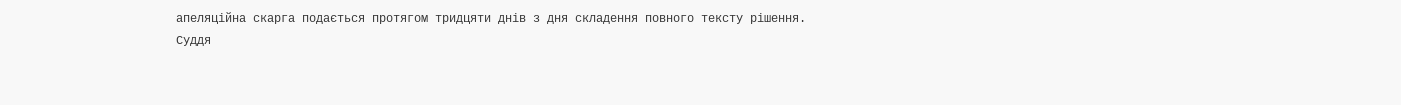апеляційна скарга подається протягом тридцяти днів з дня складення повного тексту рішення.
Суддя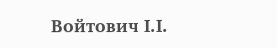Войтович І.І.